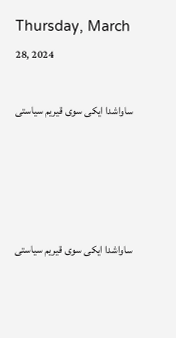Thursday, March 28, 2024

ساواشدا ایکی سوی قیریم سیاستی




ساواشدا ایکی سوی قیریم سیاستی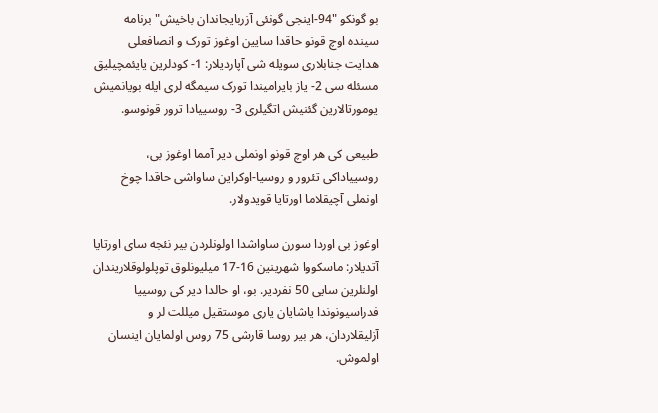بو گونکو "94-اینجی گونئی آزربایجاندان باخیش" برنامه سینده اوچ قونو حاقدا سایین اوغوز تورک و انصافعلی هدایت جنابلاری سویله شی آپاردیلار: 1- کودلرین یایئمچیلیق مسئله سی 2- یاز بایرامیندا تورک سیمگه لری ایله بویانمیش یومورتالارین گئنیش اتگیلری 3- روسییادا ترور قونوسو.

طبیعی کی هر اوچ قونو اونملی دیر آمما اوغوز بی، روسییاداکی تئرور و روسیا-اوکراین ساواشی حاقدا چوخ اونملی آچیقلاما اورتایا قویدولار.

اوغوز بی اوردا سورن ساواشدا اولونلردن بیر نئجه سای اورتایا آتدیلار: ماسکووا شهرینین 16-17 میلیونلوق توپلولوقلاریندان اولنلرین سایی 50 نفردیر. بو، او حالدا دیر کی روسییا فدراسیونوندا یاشایان یاری موستقیل میللت لر و آزلیقلاردان، هر بیر روسا قارشی 75 روس اولمایان اینسان اولموش.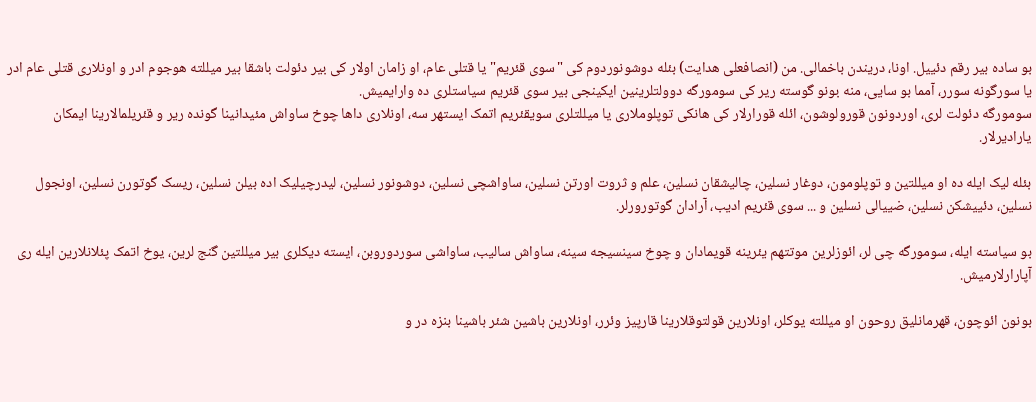بو ساده بیر رقم دئییل. اونا، دریندن باخمالی. من (انصافعلی هدایت) بئله دوشونوردوم کی "سوی قئریم" یا قتلی عام، او زامان اولار کی بیر دئولت باشقا بیر میللته هوجوم ادر و اونلاری قتلی عام ادر یا سورگونه سورر، آمما بو سایی، منه بونو گوسته ریر کی سومورگه دوولتلرینین ایکینجی بیر سوی قئریم سیاستلری ده وارایمیش.
سومورگه دئولت لری، اوردونون قورولوشون، ائله قورارلار کی هانکی توپلوملاری یا میللتلری سویقئریم اتمک ایستهر سه، اونلاری داها چوخ ساواش مئیدانینا گونده ریر و قئریلمالارینا ایمکان یارادیرلار.

بئله لیک ایله ده او میللتین و توپلومون، دوغار نسلین، چالیشقان نسلین، علم و ثروت اورتن نسلین، ساواشچی نسلین، دوشونور نسلین، لیدرچیلیک اده بیلن نسلین، ریسک گوتورن نسلین، اونجول نسلین، دئییشکن نسلین، ضییالی نسلین و ... سوی قئریم ادیب، آرادان گوتورورلر.

بو سیاسته ایله، سومورگه چی لر، ائوزلرین موتتهم یئرینه قویمادان و چوخ سینسیجه سینه، ساواش سالیب، ساواشی سوردوروبن، ایسته دیکلری بیر میللتین گنج لرین، یوخ اتمک پئلانلارین ایله ری آپارارلارمیش.

بونون ائوچون، قهرمانلیق روحون او میللته یوکلر، اونلارین قولتوقلارینا قارپیز وئرر، اونلارین باشین شئر باشینا بنزه در و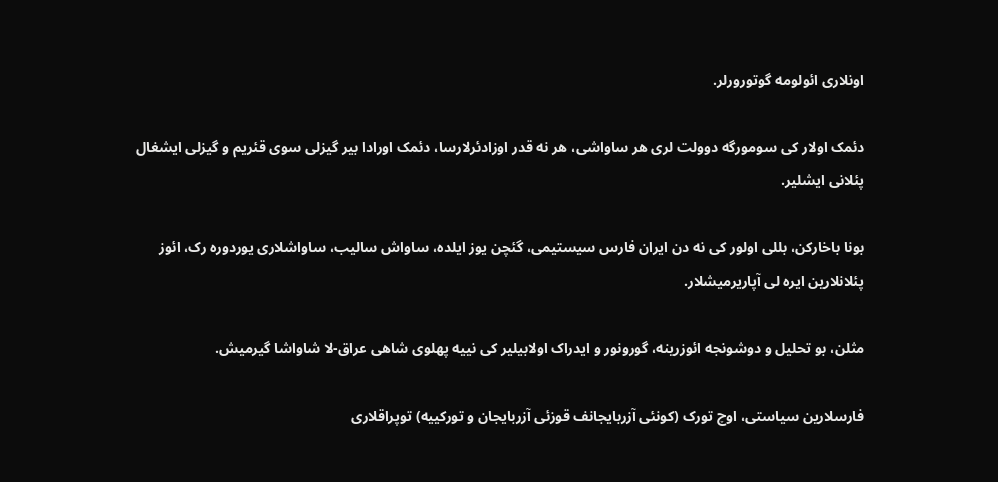اونلاری ائولومه گوتورورلر.

دئمک اولار کی سومورگه دوولت لری هر ساواشی، هر نه قدر اوزادئرلارسا، دئمک اورادا بیر گیزلی سوی قئریم و گیزلی ایشغال پئلانی ایشلیر.

بونا باخارکن، بللی اولور کی نه دن ایران فارس سیستیمی، گئچن یوز ایلده، ساواش سالیب، ساواشلاری یوردوره رک، ائوز پئلانلارین ایره لی آپاریرمیشلار.

مثلن، بو تحلیل و دوشونجه ائوزرینه، گورونور و ایدراک اولابیلیر کی نییه پهلوی شاهی عراق-لا شاواشا گیرمیش.

فارسلارین سیاستی، اوچ تورک (کونئی آزربایجانف قوزئی آزربایجان و تورکییه) توپراقلاری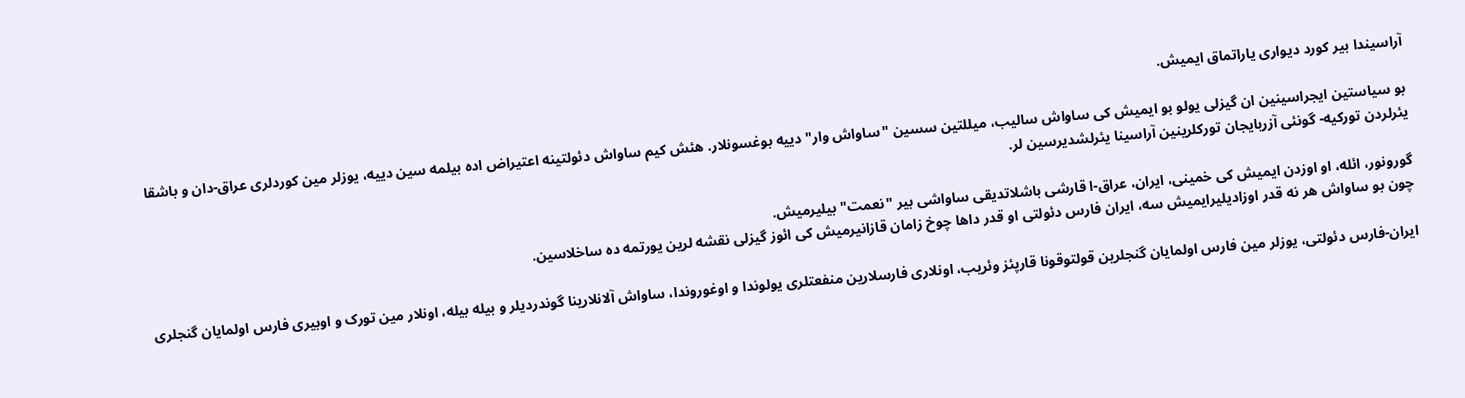آراسیندا بیر کورد دیواری یاراتماق ایمیش.

بو سیاستین ایجراسینین ان گیزلی یولو بو ایمیش کی ساواش سالیب، میللتین سسین "ساواش وار" دییه بوغسونلار. هئش کیم ساواش دئولتینه اعتیراض اده بیلمه سین دییه، یوزلر مین کوردلری عراق-دان و باشقا یئرلردن تورکیه- گونئی آزربایجان تورکلرینین آراسینا یئرلشدیرسین لر.

گورونور، ائله، او اوزدن ایمیش کی خمینی، ایران، عراق-ا قارشی باشلاتدیقی ساواشی بیر "نعمت" بیلیرمیش.
چون بو ساواش هر نه قدر اوزادیلیرایمیش سه، ایران فارس دئولتی او قدر داها چوخ زامان قازانیرمیش کی ائوز گیزلی نقشه لرین یورتمه ده ساخلاسین.

ایران-فارس دئولتی، یوزلر مین فارس اولمایان گنجلرین قولتوقونا قارپئز وئریب، اونلاری فارسلارین منفعتلری یولوندا و اوغوروندا، ساواش آلانلارینا گوندردیلر و بیله بیله، اونلار مین تورک و اوبیری فارس اولمایان گنجلری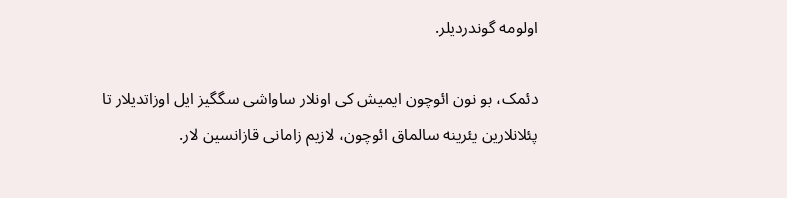اولومه گوندردیلر.

دئمک، بو نون ائوچون ایمیش کی اونلار ساواشی سگگیز ایل اوزاتدیلار تا پئلانلارین یئرینه سالماق ائوچون، لازیم زامانی قازانسین لار.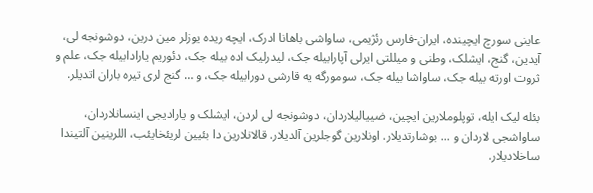عاینی سورچ ایچینده، ایران-فارس رئژیمی، ساواشی باهانا ادرک، ایچه ریده یوزلر مین درین، دوشونجه لی، آیدین، گنج، ایشلک، وطنی و میللتی ایرلی آپارابیله جک، لیدرلیک اده بیله جک، دئوریم یارادابیله جک، علم و ثروت اورته بیله جک، ساواشا بیله جک، سومورگه یه قارشی دورابیله جک، و … گنج لری تیره باران اتدیلر.

بئله لیک ایله، توپلوملارین ایچین، ضییالیلاردان، دوشونجه لی لردن، ایشلک و یارادیجی اینسانلاردان، ساواشجی لاردان و ... بوشارتدیلار. اونلارین گوجلرین آلدیلار. قالانلارین دا بئیین لریئخایئب، اللرینین آلتیندا ساخلادیلار.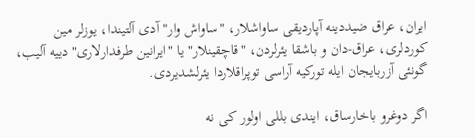ایران، عراق ضیددینه آپاردیقی ساواشلار، "ساواش وار" آدی آلتیندا، یوزلر مین کوردلری، عراق-دان و باشقا یئرلردن، "قاچقینلار" یا "ایرانین طرفدارلاری" دییه آلیب، گونئی آزربایجان ایله تورکیه آراسی توپراقلاردا یئرلشدیردی.

اگر دوغرو باخارساق، ایندی بللی اولور کی نه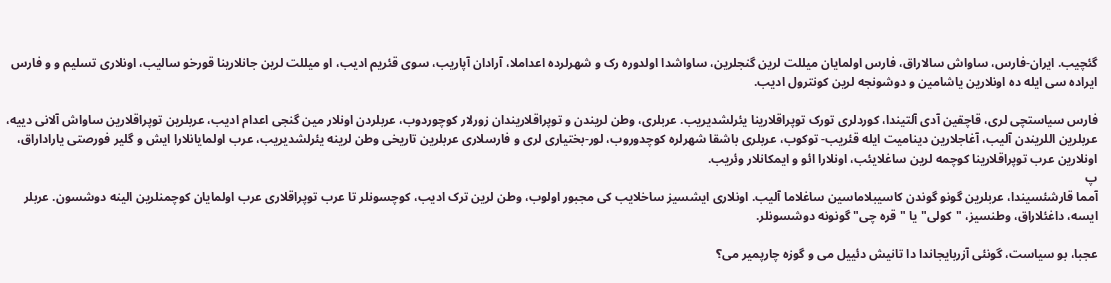گئچیب. ایران-فارس، ساواش سالاراق، فارس اولمایان میللت لرین گنجلرین، ساواشدا اولدوره رک و شهرلرده اعداملا، آرادان آپاریب، سوی قئریم ادیب، او میللت لرین جانلارینا قورخو سالیب، اونلاری تسلیم و و فارس ایراده سی ایله ده اونلارین یاشامین و دوشونجه لرین کونترول ادیب.

فارس سیاستچی لری، قاچقین آدی آلتیندا، کوردلری تورک توپراقلارینا یئرلشدیریب. عربلری، وطن لریندن و توپراقلاریندان زورلار کوچوردوب، عربلردن اونلار مین گنجی اعدام ادیب، عربلرین توپراقلارین ساواش آلانی دییه، عربلرین اللریندن آلیب، آغاجلارین دینامیت ایله قئریب- توکوب، عربلری باشقا شهرلره کوچدوروب، لور-بختیاری لری و فارسلاری عربلرین تاریخی وطن لرینه یئرلشدیریب، عرب اولمایانلارا ایش و گلیر فورصتی یاراداراق، اونلارین عرب توپراقلارینا کوچمه لرین ساغلایئب، اونلارا ائو و ایمکانلار وئریب.
پ
آمما قارشئسیندا، عربلرین گونو گوندن کاسیبلاماسین ساغلاما آلیب. اونلاری ایشسیز ساخلایب کی مجبور اولوب، وطن لرین ترک ادیب، کوچسونلر تا عرب توپراقلاری عرب اولمایان کوچمنلرین الینه دوشسون. عربلر ایسه، داغئلاراق، وطنسیز، "کولی" یا "قره چی" گونونه دوشسونلر.

عجبا، بو سیاست، گونئی آزربایجاندا دا تانیش دئییل می و گوزه چارپمیر می؟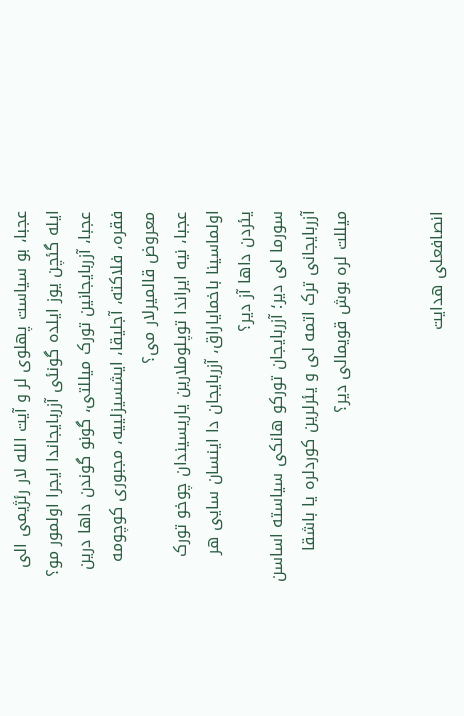عجبا، بو سیاست پهلوی لر و آیت الله لار رئژیمی الی ایله گئچن یوز ایلده گونئی آزربایجاندا ایجرا اولمور مو؟
عجبا، آزربایجانین تورک میللتی، گونو گوندن داها درین فقره، فلاکته، آجلیقا، ایشسیزلییه، مجبوری کوچومه معروض قالمیرلار می؟
عجبا، نیه ایراندا توپلوملارین یاریسیندان چوخو تورک اولماسینا باخمایاراق، آزربایجان دا اینسان سایی هر یئردن داها آز دیر؟
سورما لی دیر؛ آزربایجان تورکو هانکی سیاسته اساسن آزربایجانی ترک اتمه لی و یئرلرین کوردلره یا باشقا میللت لره بوش قویمالی دیر؟


انصافعلی هدایت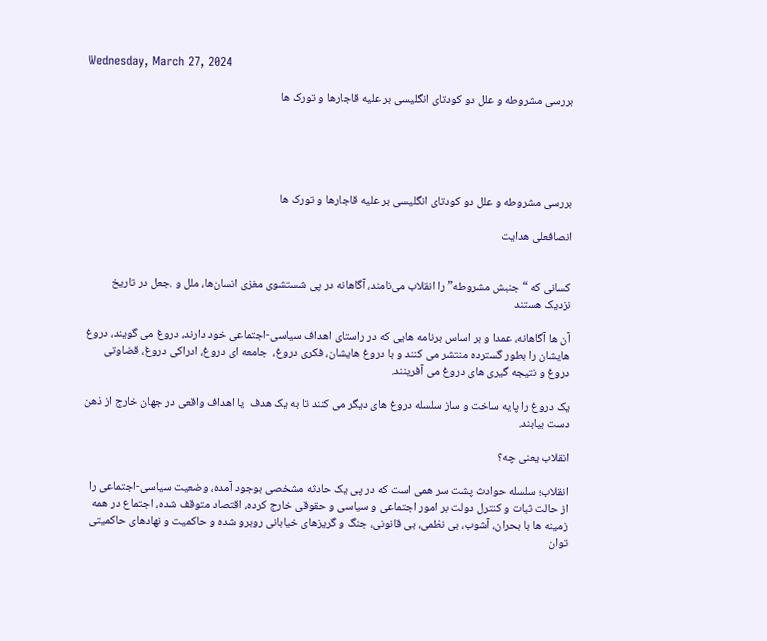Wednesday, March 27, 2024

بررسی مشروطه و علل دو کودتای انگلیسی بر علیه قاجارها و تورک ها





بررسی مشروطه و علل دو کودتای انگلیسی بر علیه قاجارها و تورک ها

انصافعلی هدایت


کسانی که “جنبش مشروطه” را انقلاب می‌نامند، آگاهانه در پی شستشوی مغزی انسان‌ها، ملل و .جعل در تاریخ نزدیک هستند

آن ها آگاهانه، عمدا و بر اساس برنامه هایی که در راستای اهداف سیاسی-اجتماعی خود دارند، دروغ می گویند، دروغ هایشان را بطور گسترده منتشر می کنند و با دروغ هایشان، فکری دروغ،  جامعه ای دروغ، ادراکی دروغ، قضاوتی دروغ و نتیجه گیری های دروغ می آفرینند.

یک دروغ را پایه ساخت و ساز سلسله دروغ های دیگر می کنند تا به یک هدف  یا اهداف واقعی در جهان خارج از ذهن دست بیابند.

انقلاب یعنی چه؟

انقلاب؛ سلسله حوادث پشت سر همی است که در پی یک حادثه مشخصی بوجود آمده، وضعیت سیاسی-اجتماعی را از حالت ثبات و کنترل دولت بر امور اجتماعی و سیاسی و حقوقی خارج کرده، اقتصاد متوقف شده، اجتماع در همه زمینه ها با بحران، آشوب، بی نظمی، بی قانونی، جنگ و گریزهای خیابانی روبرو شده و حاکمیت و نهادهای حاکمیتی توان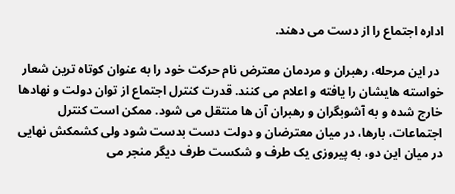اداره اجتماع را از دست می دهند.

 در این مرحله، رهبران و مردمان معترض نام حرکت خود را به عنوان کوتاه ترین شعار خواسته هایشان را یافته و اعلام می کنند. قدرت کنترل اجتماع از توان دولت و نهادها خارج شده و به آشوبگران و رهبران آن ها منتقل می شود. ممکن است کنترل اجتماعات، بارها، در میان معترضان و دولت دست بدست شود ولی کشمکش نهایی در میان این دو، به پیروزی یک طرف و شکست طرف دیگر منجر می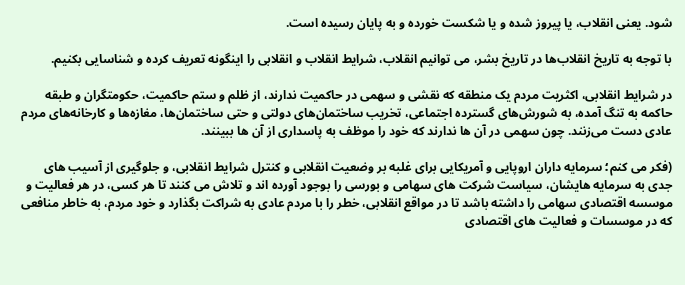شود. یعنی انقلاب، یا پیروز شده و یا شکست خورده و به پایان رسیده است.

با توجه به تاریخ انقلاب‌ها در تاریخ بشر، می توانیم انقلاب، شرایط انقلاب و انقلابی را اینگونه تعریف کرده و شناسایی بکنیم.

در شرایط انقلابی، اکثریت مردم یک منطقه که نقشی و سهمی در حاکمیت ندارند، از ظلم و ستم حاکمیت، حکومتگران و طبقه حاکمه به تنگ آمده، به شورش‌های گسترده اجتماعی، تخریب ساختمان‌های دولتی و حتی ساختمان‌ها، مغازه‌ها و کارخانه‌های مردم عادی دست می‌زنند. چون سهمی در آن ها ندارند که خود را موظف به پاسداری از آن ها ببینند.

(فکر می کنم؛ سرمایه داران اروپایی و آمریکایی برای غلبه بر وضعیت انقلابی و کنترل شرایط انقلابی، و جلوگیری از آسیب های جدی به سرمایه هایشان، سیاست شرکت های سهامی و بورسی را بوجود آورده اند و تلاش می کنند تا هر کسی، در هر فعالیت و موسسه اقتصادی سهامی را داشته باشد تا در مواقع انقلابی، خطر را با مردم عادی به شراکت بگذارد و خود مردم، به خاطر منافعی که در موسسات و فعالیت های اقتصادی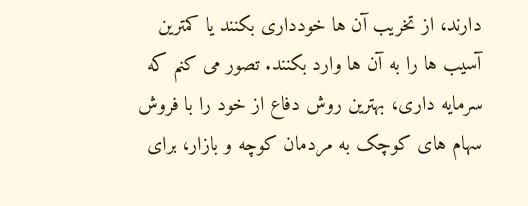دارند، از تخریب آن ها خودداری بکنند یا کمترین آسیب ها را به آن ها وارد بکنند. تصور می کنم که سرمایه داری، بهترین روش دفاع از خود را با فروش سهام های کوچک به مردمان کوچه و بازار، برای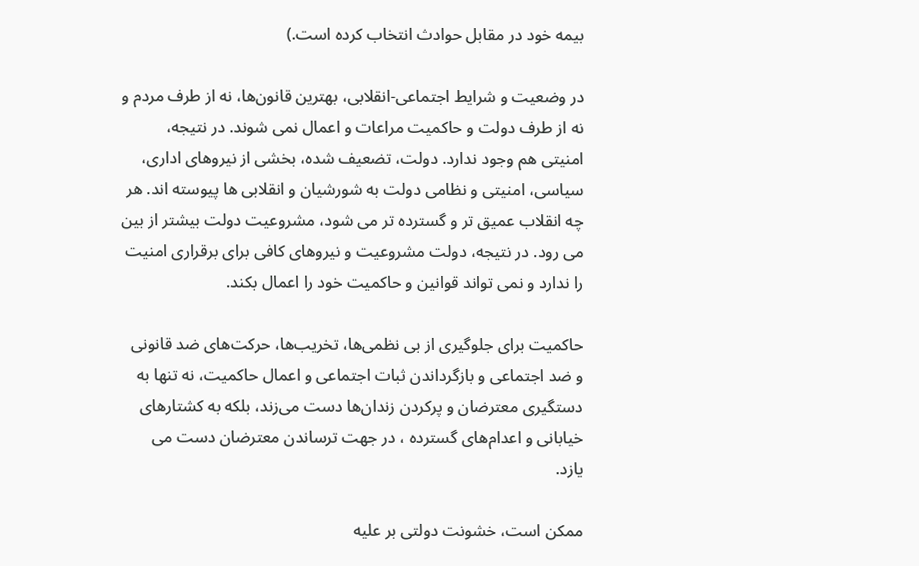بیمه خود در مقابل حوادث انتخاب کرده است.)

در وضعیت و شرایط اجتماعی-انقلابی، بهترین قانون‌ها، نه از طرف مردم و نه از طرف دولت و حاکمیت مراعات و اعمال نمی شوند. در نتیجه، امنیتی هم وجود ندارد. دولت، تضعیف شده، بخشی از نیروهای اداری، سیاسی، امنیتی و نظامی دولت به شورشیان و انقلابی ها پیوسته اند. هر چه انقلاب عمیق تر و گسترده تر می شود، مشروعیت دولت بیشتر از بین می رود. در نتیجه، دولت مشروعیت و نیروهای کافی برای برقراری امنیت را ندارد و نمی تواند قوانین و حاکمیت خود را اعمال بکند.

حاکمیت برای جلوگیری از بی نظمی‌ها، تخریب‌ها، حرکت‌‌های ضد قانونی و ضد اجتماعی و بازگرداندن ثبات اجتماعی و اعمال حاکمیت، نه تنها به دستگیری‌ معترضان و پرکردن زندان‌ها دست می‌زند، بلکه به کشتارهای خیابانی و اعدام‌های گسترده ، در جهت ترساندن معترضان دست می یازد.

ممکن است، خشونت دولتی بر علیه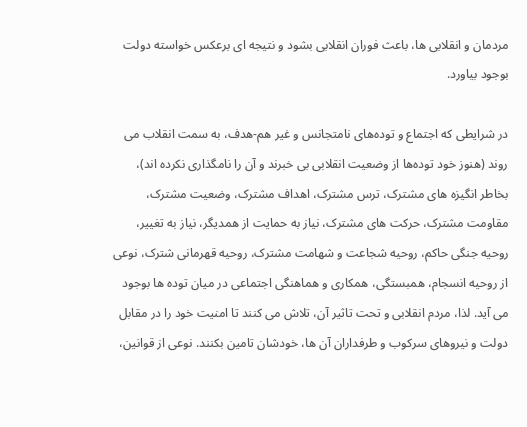مردمان و انقلابی ها، باعث فوران انقلابی بشود و نتیجه ای برعکس خواسته دولت بوجود بیاورد.

در شرایطی که اجتماع و توده‌های نامتجانس و غیر هم‌-هدف، به سمت انقلاب می روند (هنوز خود توده‌ها از وضعیت انقلابی بی خبرند و آن را نامگذاری نکرده اند)، بخاطر انگیزه های مشترک، ترس مشترک، اهداف مشترک، وضعیت مشترک، مقاومت مشترک، حرکت های مشترک، نیاز به حمایت از همدیگر، نیاز به تغییر، روحیه جنگی حاکم، روحیه شجاعت و شهامت مشترک، روحیه قهرمانی شترک، نوعی از روحیه انسجام، همبستگی، همکاری و هماهنگی اجتماعی در میان توده ها بوجود می آید. لذا، مردم انقلابی و تحت تاثیر آن، تلاش می کنند تا امنیت خود را در مقابل دولت و نیروهای سرکوب و طرفداران آن ها، خودشان تامین بکنند. نوعی از قوانین،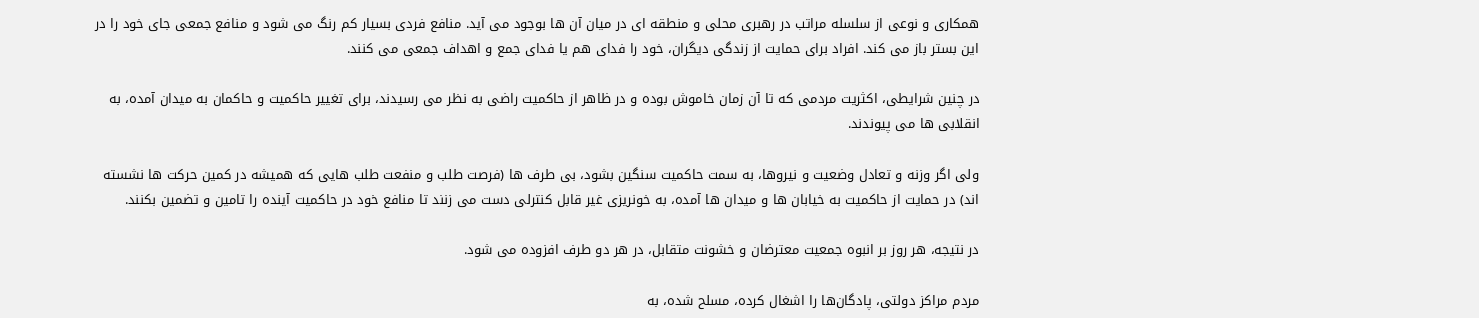همکاری و نوعی از سلسله مراتب در رهبری محلی و منطقه ای در میان آن ها بوجود می آید. منافع فردی بسیار کم رنگ می شود و منافع جمعی جای خود را در این بستر باز می کند. افراد برای حمایت از زندگی دیگران، خود را فدای هم یا فدای جمع و اهداف جمعی می کنند.

در چنین شرایطی، اکثریت مردمی که تا آن زمان خاموش بوده و در ظاهر از حاکمیت راضی به نظر می رسیدند، برای تغییر حاکمیت و حاکمان به میدان آمده، به انقلابی ها می پیوندند.

ولی اگر وزنه و تعادل وضعیت و نیروها، به سمت حاکمیت سنگین بشود، بی طرف ها (فرصت طلب و منفعت طلب هایی که همیشه در کمین حرکت ها نشسته اند) در حمایت از حاکمیت به خیابان ها و میدان ها آمده، به خونریزی غیر قابل کنترلی دست می زنند تا منافع خود در حاکمیت آینده را تامین و تضمین بکنند.

در نتیجه، هر روز بر انبوه جمعیت معترضان و خشونت متقابل، در هر دو طرف افزوده می شود.

مردم مراکز دولتی، پادگان‌ها را اشغال کرده، مسلح شده، به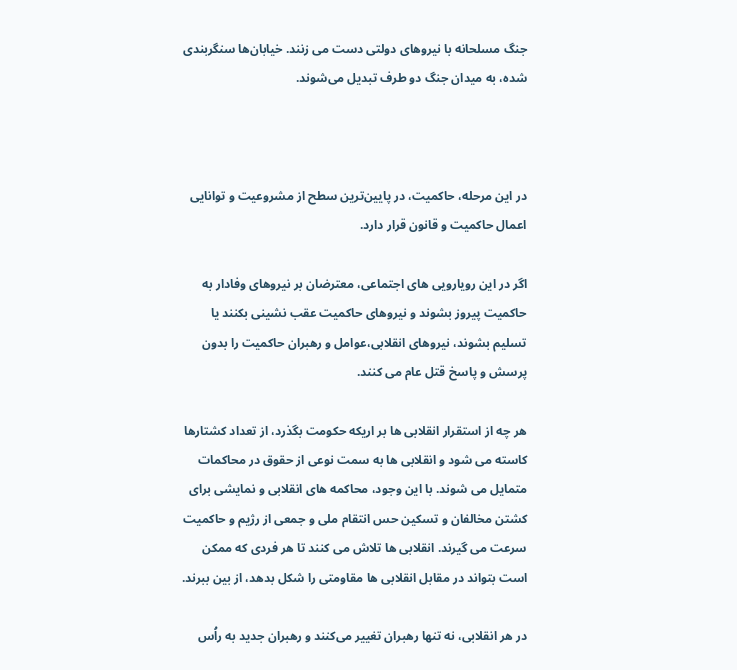جنگ مسلحانه با نیروهای دولتی دست می زنند. خیابان‌ها سنگربندی شده، به میدان جنگ دو طرف تبدیل می‌شوند.



در این مرحله، حاکمیت، در پایین‌ترین سطح از مشروعیت و توانایی اعمال حاکمیت و قانون قرار دارد.

اگر در این رویارویی های اجتماعی، معترضان بر نیروهای وفادار به حاکمیت پیروز بشوند و نیروهای حاکمیت عقب نشینی بکنند یا تسلیم بشوند، نیروهای انقلابی،عوامل و رهبران حاکمیت را بدون پرسش و پاسخ قتل عام می کنند.

هر چه از استقرار انقلابی ها بر اریکه حکومت بگذرد، از تعداد کشتارها کاسته می شود و انقلابی ها به سمت نوعی از حقوق در محاکمات متمایل می شوند. با این وجود، محاکمه های انقلابی و نمایشی برای کشتن مخالفان و تسکین حس انتقام ملی و جمعی از رژیم و حاکمیت سرعت می گیرند. انقلابی ها تلاش می کنند تا هر فردی که ممکن است بتواند در مقابل انقلابی ها مقاومتی را شکل بدهد، از بین ببرند.

در هر انقلابی، نه تنها رهبران تغییر می‌کنند و رهبران جدید به راُس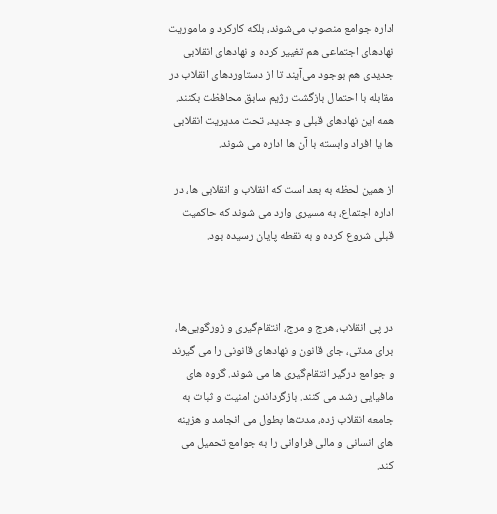اداره جوامع منصوب می‌شوند، بلکه کارکرد و ماموریت نهادهای اجتماعی هم تغییر کرده و نهادهای انقلابی جدیدی هم بوجود می‌آیند تا از دستاوردهای انقلاب در مقابله با احتمال بازگشت رژیم سابق محافظت بکنند. همه این نهادهای قبلی و جدید، تحت مدیریت انقلابی ها یا افراد وابسته با آن ها اداره می شوند.

از همین لحظه به بعد است که انقلاب و انقلابی ها، در اداره اجتماع، به مسیری وارد می شوند که حاکمیت قبلی شروع کرده و به نقطه پایان رسیده بود.



در پی انقلاب، هرج و مرج، انتقام‌گیری و زورگویی‌ها، برای مدتی، جای قانون و نهادهای قانونی را می گیرند و جوامع درگیر انتقام‌گیری ها می شوند. گروه های مافیایی رشد می کنند. بازگرداندن امنیت و ثبات به جامعه انقلاب زده، مدت‌ها بطول می انجامد و هزینه های انسانی و مالی فراوانی را به جوامع تحمیل می کند.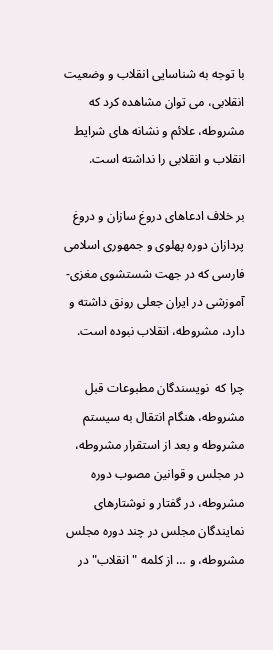با توجه به شناسایی انقلاب و وضعیت انقلابی، می توان مشاهده کرد که مشروطه، علائم و نشانه های شرایط انقلاب و انقلابی را نداشته است.

بر خلاف ادعاهای دروغ سازان و دروغ پردازان دوره پهلوی و جمهوری اسلامی فارسی که در جهت شستشوی مغزی-آموزشی در ایران جعلی رونق داشته و دارد، مشروطه، انقلاب نبوده است.

چرا که  نویسندگان مطبوعات قبل مشروطه، هنگام انتقال به سیستم مشروطه و بعد از استقرار مشروطه، در مجلس و قوانین مصوب دوره مشروطه، در گفتار و نوشتارهای نمایندگان مجلس در چند دوره مجلس مشروطه، و … از کلمه "انقلاب" در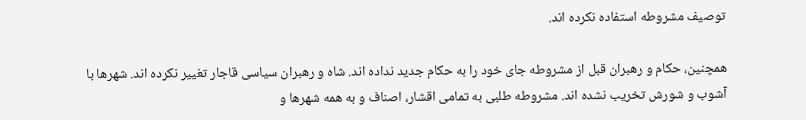توصیف مشروطه استفاده نکرده اند.

همچنین، حکام و رهبران قبل از مشروطه جای خود را به حکام جدید نداده اند. شاه و رهبران سیاسی قاجار تغییر نکرده اند. شهرها با آشوب و شورش تخریب نشده اند. مشروطه طلبی به تمامی اقشار، اصناف و به همه شهرها و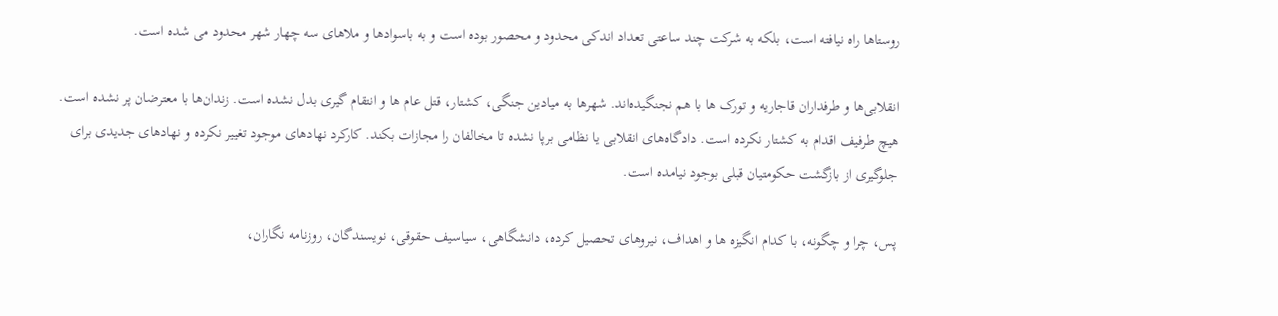روستاها راه نیافته است، بلکه به شرکت چند ساعتی تعداد اندکی محدود و محصور بوده است و به باسوادها و ملاهای سه چهار شهر محدود می شده است.

انقلابی‌ها و طرفداران قاجاریه و تورک ها با هم نجنگیده‌اند. شهرها به میادین جنگی، کشتار، قتل عام ها و انتقام گیری بدل نشده است. زندان‌ها با معترضان پر نشده است. هیچ طرفیف اقدام به کشتار نکرده است. دادگاه‌های انقلابی یا نظامی برپا نشده تا مخالفان را مجازات بکند. کارکرد نهادهای موجود تغییر نکرده و نهادهای جدیدی برای جلوگیری از بازگشت حکومتیان قبلی بوجود نیامده است.

پس، چرا و چگونه، با کدام انگیزه ها و اهداف، نیروهای تحصیل کرده، دانشگاهی، سیاسیف حقوقی، نویسندگان، روزنامه نگاران،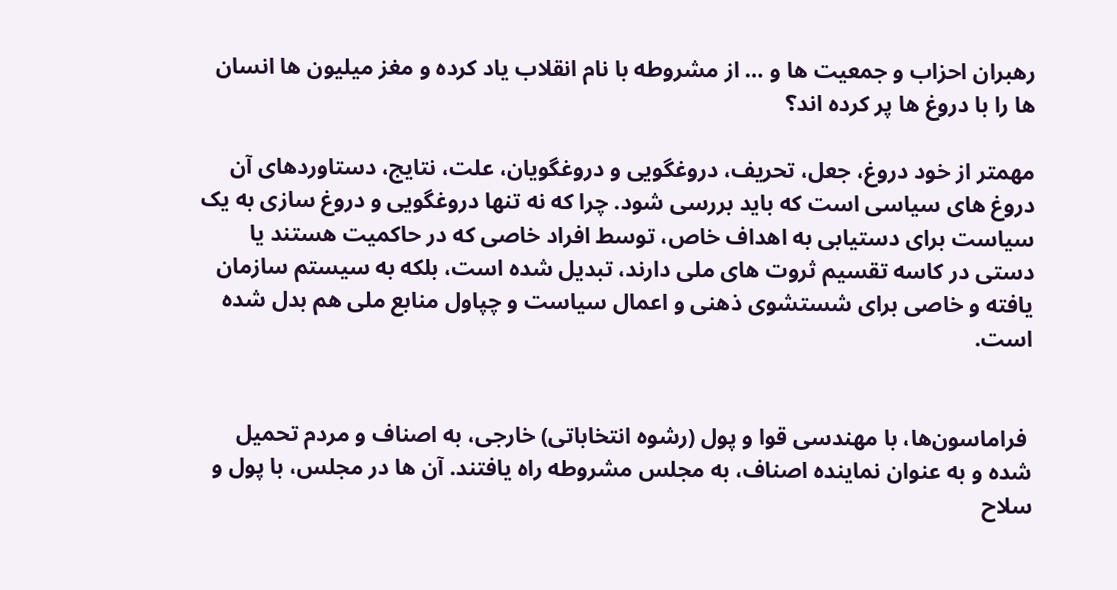رهبران احزاب و جمعیت ها و … از مشروطه با نام انقلاب یاد کرده و مغز میلیون ها انسان ها را با دروغ ها پر کرده اند؟

مهمتر از خود دروغ، جعل، تحریف، دروغگویی و دروغگویان، علت، نتایج، دستاوردهای آن دروغ های سیاسی است که باید بررسی شود. چرا که نه تنها دروغگویی و دروغ سازی به یک سیاست برای دستیابی به اهداف خاص، توسط افراد خاصی که در حاکمیت هستند یا دستی در کاسه تقسیم ثروت های ملی دارند، تبدیل شده است، بلکه به سیستم سازمان یافته و خاصی برای شستشوی ذهنی و اعمال سیاست و چپاول منابع ملی هم بدل شده است.


 فراماسون‌ها، با مهندسی قوا و پول (رشوه انتخاباتی) خارجی، به اصناف و مردم تحمیل شده و به عنوان نماینده اصناف، به مجلس مشروطه راه یافتند. آن ها در مجلس، با پول و سلاح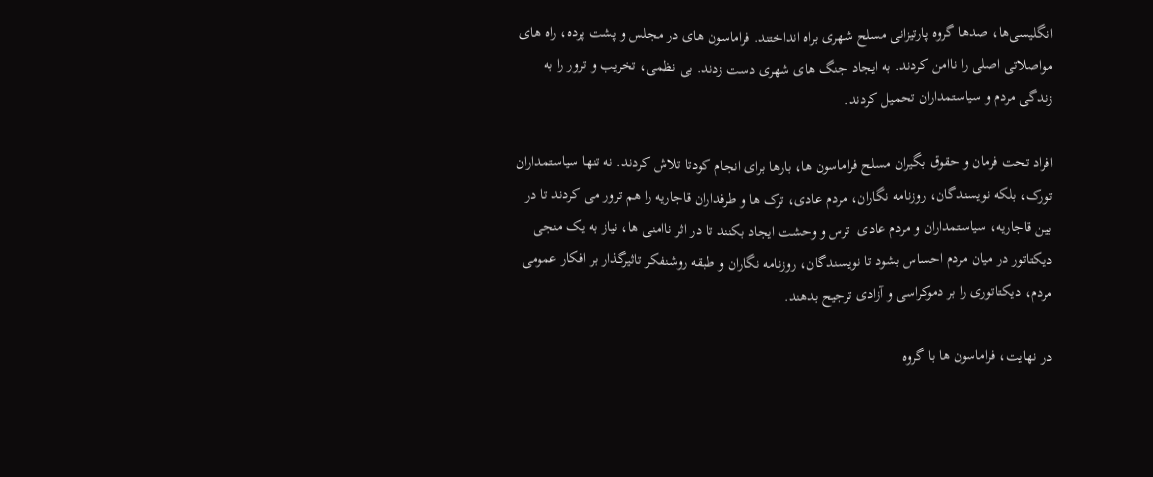انگلیسی‌ها، صدها گروه پارتیزانی مسلح شهری براه انداختند. فراماسون های در مجلس و پشت پرده، راه های مواصلاتی اصلی را ناامن کردند. به ایجاد جنگ های شهری دست زدند. بی نظمی، تخریب و ترور را به زندگی مردم و سیاستمداران تحمیل کردند.

افراد تحت فرمان و حقوق بگیران مسلح فراماسون ها، بارها برای انجام کودتا تلاش کردند. نه تنها سیاستمداران تورک، بلکه نویسندگان، روزنامه نگاران، مردم عادی، ترک ها و طرفداران قاجاریه را هم ترور می کردند تا در بین قاجاریه، سیاستمداران و مردم عادی  ترس و وحشت ایجاد بکنند تا در اثر ناامنی ها، نیاز به یک منجی دیکتاتور در میان مردم احساس بشود تا نویسندگان، روزنامه نگاران و طبقه روشنفکر تاثیرگذار بر افکار عمومی مردم، دیکتاتوری را بر دموکراسی و آزادی ترجیح بدهند.

در نهایت، فراماسون ها با گروه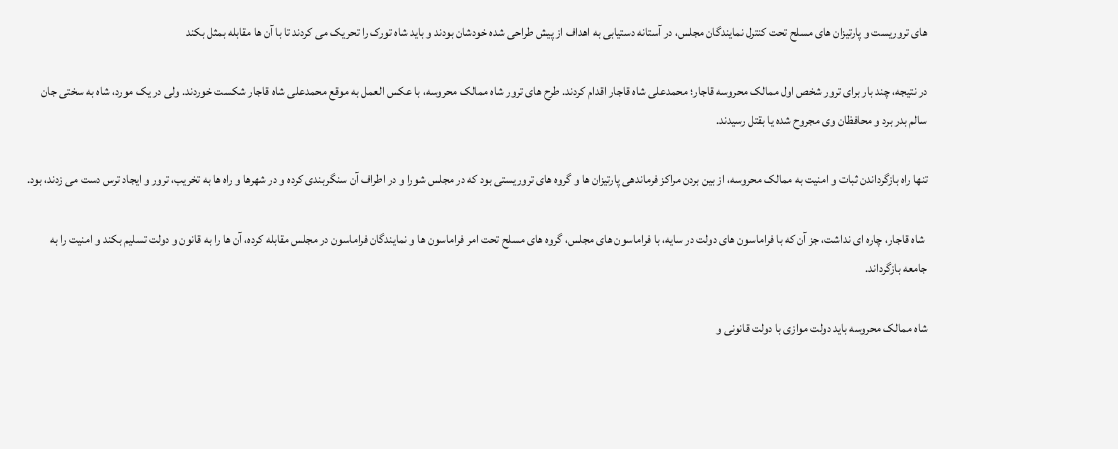های تروریست و پارتیزان های مسلح تحت کنترل نمایندگان مجلس، در آستانه دستیابی به اهداف از پیش طراحی شده خودشان بودند و باید شاه تورک را تحریک می کردند تا با آن ها مقابله بمثل بکند

در نتیجه، چند بار برای ترور شخص اول ممالک محروسه قاجار؛ محمدعلی شاه قاجار اقدام کردند. طرح های ترور شاه ممالک محروسه، با عکس العمل به موقع محمدعلی شاه قاجار شکست خوردند. ولی در یک مورد، شاه به سختی جان سالم بدر برد و محافظان وی مجروح شده یا بقتل رسیدند.

تنها راه بازگرداندن ثبات و امنیت به ممالک محروسه، از بین بردن مراکز فرماندهی پارتیزان ها و گروه های تروریستی بود که در مجلس شورا و در اطراف آن سنگربندی کرده و در شهرها و راه ها به تخریب، ترور و ایجاد ترس دست می زدند، بود.

 شاه قاجار، چاره ای نداشت، جز آن که با فراماسون های دولت در سایه، با فراماسون های مجلس، گروه های مسلح تحت امر فراماسون ها و نمایندگان فراماسون در مجلس مقابله کرده، آن ها را به قانون و دولت تسلیم بکند و امنیت را به جامعه بازگرداند.

شاه ممالک محروسه باید دولت موازی با دولت قانونی و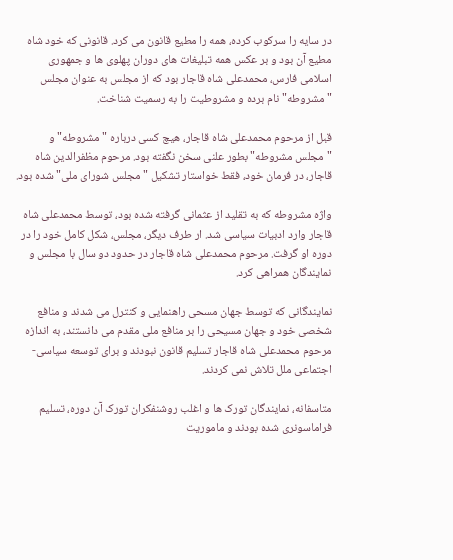در سایه را سرکوب کرده، همه را مطیع قانون می کرد. قانونی که خود شاه مطیع آن بود و بر عکس همه تبلیغات های دوران پهلوی ها و جمهوری اسلامی فارس، محمدعلی شاه قاجار بود که از مجلس به عنوان مجلس "مشروطه" نام برده و مشروطیت را به رسمیت شناخت.

قبل از مرحوم محمدعلی شاه قاجار، هیچ کسی درباره "مشروطه" و "مجلس مشروطه" بطور علنی سخن نگفته بود. مرحوم مظفرالدین شاه قاجار، در فرمان خود، فقط خواستار تشکیل "مجلس شورای ملی" شده بود.

واژه مشروطه که به تقلید از عثمانی گرفته شده بود، توسط محمدعلی شاه قاجار وارد ادبیات سیاسی شد. ار طرف دیگر، مجلس، شکل کامل خود را در دوره او گرفت. مرحوم محمدعلی شاه قاجار در حدود دو سال با مجلس و نمایندگان همراهی کرد.

نمایندگانی که توسط جهان مسحی راهنمایی و کنترل می شدند و منافع شخصی خود و جهان مسیحی را بر منافع ملی مقدم می دانستند، به اندازه مرحوم محمدعلی شاه قاجار تسلیم قانون نبودند و برای توسعه سیاسی-اجتماعی ملل تلاش نمی کردند.

متاسفانه، نمایندگان تورک ها و اغلب روشنفکران تورک آن دوره، تسلیم فراماسونری شده بودند و ماموریت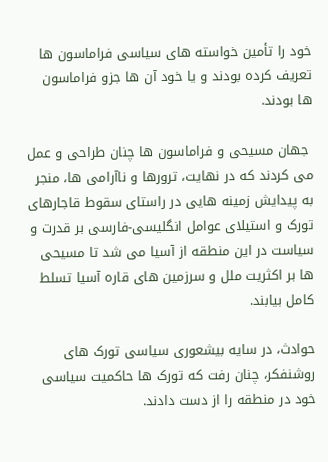خود را تأمین خواسته های سیاسی فراماسون ها تعریف کرده بودند و یا خود آن ها جزو فراماسون ها بودند.

 جهان مسیحی و فراماسون ها چنان طراحی و عمل می کردند که در نهایت، ترورها و ناآرامی ها، منجر به پیدایش زمینه هایی در راستای سقوط قاجارهای تورک و استیلای عوامل انگلیسی-فارسی بر قدرت و سیاست در این منطقه از آسیا می شد تا مسیحی ها بر اکثریت ملل و سرزمین های قاره آسیا تسلط کامل بیابند.

حوادث، در سایه بیشعوری سیاسی تورک های روشنفکر، چنان رفت که تورک ها حاکمیت سیاسی خود در منطقه را از دست دادند.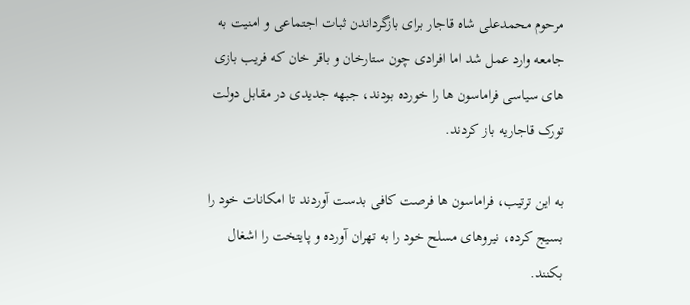مرحوم محمدعلی شاه قاجار برای بازگرداندن ثبات اجتماعی و امنیت به جامعه وارد عمل شد اما افرادی چون ستارخان و باقر خان که فریب بازی های سیاسی فراماسون ها را خورده بودند، جبهه جدیدی در مقابل دولت تورک قاجاریه باز کردند.

به این ترتیب، فراماسون ها فرصت کافی بدست آوردند تا امکانات خود را بسیج کرده، نیروهای مسلح خود را به تهران آورده و پایتخت را اشغال بکنند.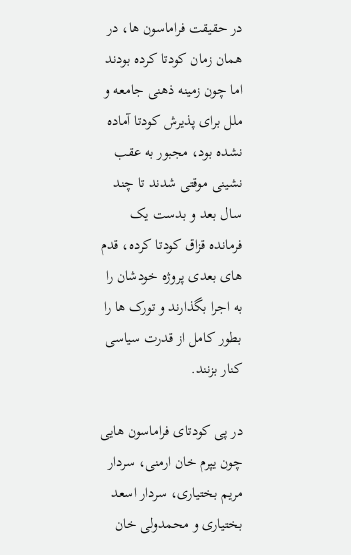در حقیقت فراماسون ها، در همان زمان کودتا کرده بودند اما چون زمینه ذهنی جامعه و ملل برای پذیرش کودتا آماده نشده بود، مجبور به عقب نشینی موقتی شدند تا چند سال بعد و بدست یک فرمانده قزاق کودتا کرده، قدم های بعدی پروژه خودشان را به اجرا بگذارند و تورک ها را بطور کامل از قدرت سیاسی کنار بزنند.

در پی کودتای فراماسون هایی چون یپرم خان ارمنی، سردار مریم بختیاری، سردار اسعد بختیاری و محمدولی خان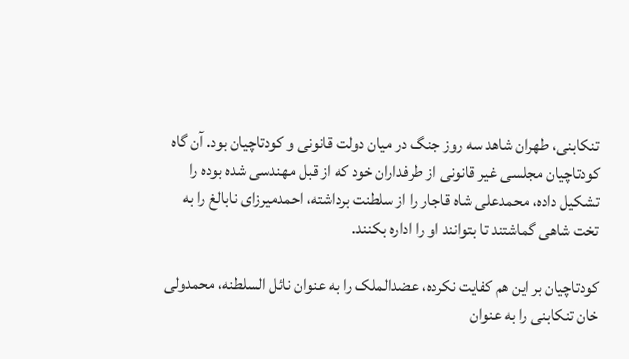تنکابنی، طهران شاهد سه روز جنگ در میان دولت قانونی و کودتاچیان بود. آن گاه کودتاچیان مجلسی غیر قانونی از طرفداران خود که از قبل مهندسی شده بوده را تشکیل داده، محمدعلی شاه قاجار را از سلطنت برداشته، احمدمیرزای نابالغ را به تخت شاهی گماشتند تا بتوانند او را اداره بکنند.

کودتاچیان بر این هم کفایت نکرده، عضدالملک را به عنوان نائل السلطنه، محمدولی خان تنکابنی را به عنوان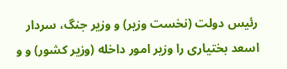رئیس دولت (نخست وزیر) و وزیر جنگ، سردار اسعد بختیاری را وزیر امور داخله (وزیر کشور) و و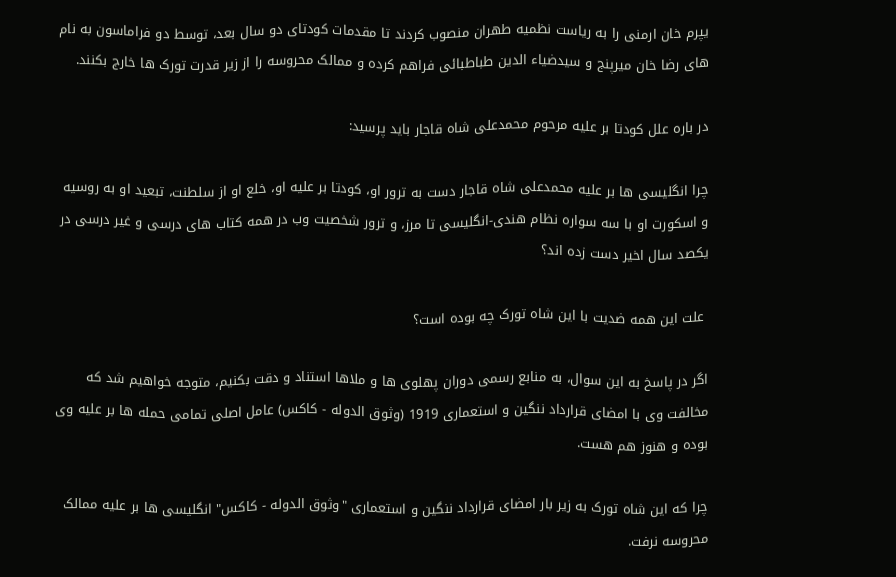یپرم خان ارمنی را به ریاست نظمیه طهران منصوب کردند تا مقدمات کودتای دو سال بعد، توسط دو فراماسون به نام های رضا خان میرپنج و سیدضیاء الدین طباطبائی فراهم کرده و ممالک محروسه را از زیر قدرت تورک ها خارج بکنند.

در باره علل کودتا بر علیه مرحوم محمدعلی شاه قاجار باید پرسید:

چرا انگلیسی ها بر علیه محمدعلی شاه قاجار دست به ترور او، کودتا بر علیه او، خلع او از سلطنت، تبعید او به روسیه و اسکورت او با سه سواره نظام هندی-انگلیسی تا مرز، و ترور شخصیت وب در همه کتاب های درسی و غیر درسی در یکصد سال اخیر دست زده اند؟

 علت این همه ضدیت با این شاه تورک چه بوده است؟

اگر در پاسخ به این سوال، به منابع رسمی دوران پهلوی ها و ملاها استناد و دقت بکنیم، متوجه خواهیم شد که مخالفت وی با امضای قرارداد ننگین و استعماری 1919 (وثوق الدوله - کاکس) عامل اصلی تمامی حمله ها بر علیه وی بوده و هنوز هم هست.

چرا که این شاه تورک به زیر بار امضای قرارداد ننگین و استعماری "وثوق الدوله - کاکس" انگلیسی ها بر علیه ممالک محروسه نرفت.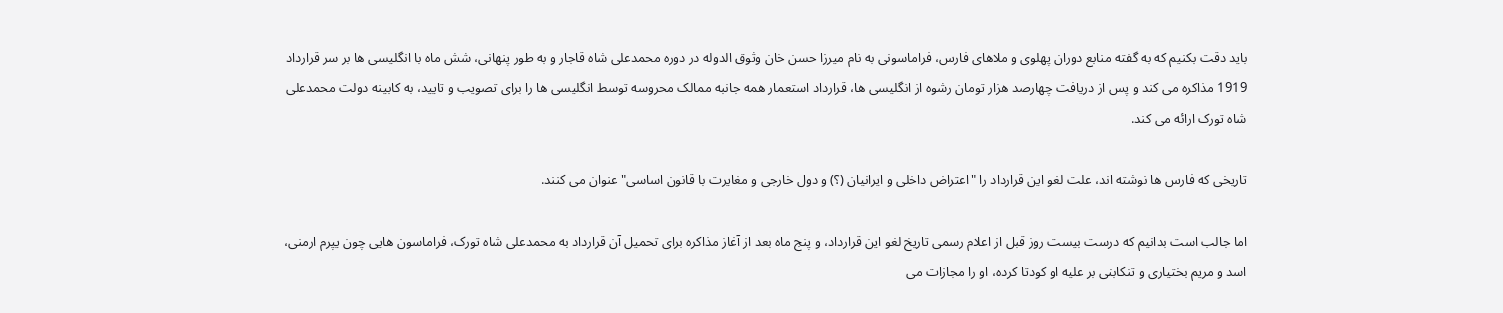باید دقت بکنیم که به گفته منابع دوران پهلوی و ملاهای فارس، فراماسونی به نام میرزا حسن خان وثوق الدوله در دوره محمدعلی شاه قاجار و به طور پنهانی، شش ماه با انگلیسی ها بر سر قرارداد 1919 مذاکره می کند و پس از دریافت چهارصد هزار تومان رشوه از انگلیسی ها، قرارداد استعمار همه جانبه ممالک محروسه توسط انگلیسی ها را برای تصویب و تایید، به کابینه دولت محمدعلی شاه تورک ارائه می کند.

تاریخی که فارس ها نوشته اند، علت لغو این قرارداد را "اعتراض داخلی و ایرانیان (؟) و دول خارجی و مغایرت با قانون اساسی" عنوان می کنند.

اما جالب است بدانیم که درست بیست روز قبل از اعلام رسمی تاریخ لغو این قرارداد، و پنج ماه بعد از آغاز مذاکره برای تحمیل آن قرارداد به محمدعلی شاه تورک، فراماسون هایی چون یپرم ارمنی، اسد و مریم بختیاری و تنکابنی بر علیه او کودتا کرده، او را مجازات می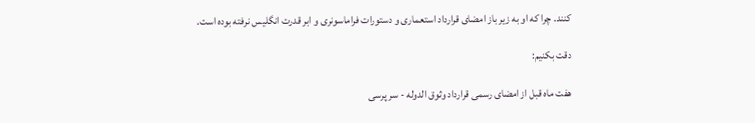کنند. چرا که او به زیر باز امضای قرارداد استعماری و دستورات فراماسونری و ابر قدرت انگلیس نرفته بوده است.

دقت بکنیم:

هفت ماه قبل از امضای رسمی قرارداد وثوق الدوله - سر پرسی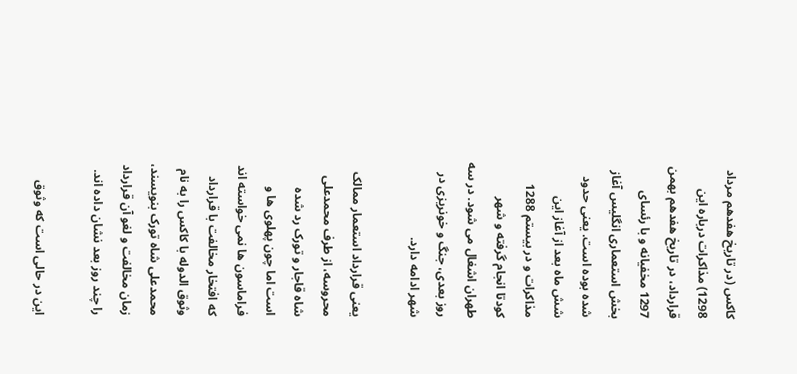کاکس (در تاریخ هفدهم مرداد 1298) مذاکرات درباره این قرارداد، در تاریخ هفدهم بهمن 1297 مخفیانه و با رئسای بخش استعماری انگلیس آغاز شده بوده است. یعنی حدود شش ماه بعد از آغاز این مذاکرات و در بیستم 1288 کودتا انجام گرفته و شهر طهران اشغال می شود. در سه روز بعدی، جنگ و خونریزی در شهر ادامه دارد.

یعنی قرارداد استعمار ممالک محروسه، از طرف محمدعلی شاه قاجار و تورک رد شده است اما چون پهلوی ها و فراماسون ها نمی خواسته اند که افتخار مخالفت با قرارداد وثوق الدوله با کاکس را به نام محمدعلی شاه تورک بنویسند، زمان مخالفت و لغو آن قرارداد را چند روز بعد نشان داده اند.

این در حالی است که وثوق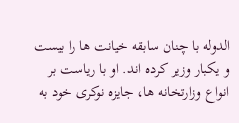الدوله با چنان سابقه خیانت ها را بیست و یکبار وزیر کرده اند. او با ریاست بر انواع وزارتخانه ها، جایزه نوکری خود به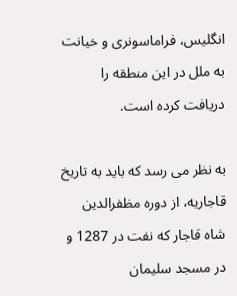انگلیس، فراماسونری و خیانت به ملل در این منطقه را دریافت کرده است.

به نظر می رسد که باید به تاریخ قاجاریه، از دوره مظفرالدین شاه قاجار که نفت در 1287 و در مسجد سلیمان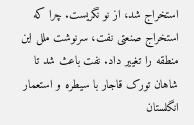استخراج شد، از نو نگریست. چرا که استخراج صنعتی نفت، سرنوشت ملل این منطقه را تغییر داد. نفت باعث شد تا شاهان تورک قاجار با سیطره و استعمار انگلستان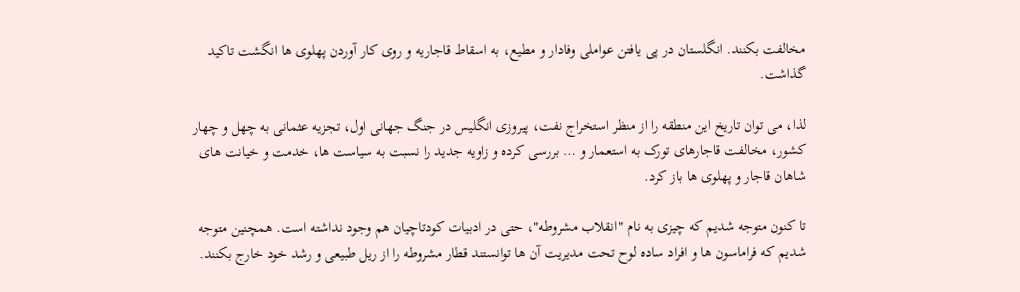مخالفت بکنند. انگلستان در پی یافتن عواملی وفادار و مطیع، به اسقاط قاجاریه و روی کار آوردن پهلوی ها انگشت تاکید گذاشت.

لذا، می توان تاریخ این منطقه را از منظر استخراج نفت، پیروزی انگلیس در جنگ جهانی اول، تجزیه عثمانی به چهل و چهار کشور، مخالفت قاجارهای تورک به استعمار و … بررسی کرده و زاویه جدید را نسبت به سیاست ها، خدمت و خیانت های شاهان قاجار و پهلوی ها باز کرد.

تا کنون متوجه شدیم که چیزی به نام "انقلاب مشروطه"، حتی در ادبیات کودتاچیان هم وجود نداشته است. همچنین متوجه شدیم که فراماسون ها و افراد ساده لوح تحت مدیریت آن ها توانستند قطار مشروطه را از ریل طبیعی و رشد خود خارج بکنند.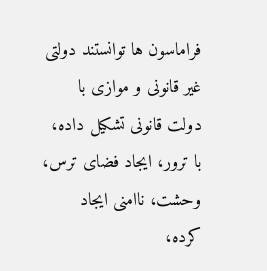فراماسون ها توانستند دولتی غیر قانونی و موازی با دولت قانونی تشکیل داده، با ترور، ایجاد فضای ترس، وحشت، ناامنی ایجاد کرده،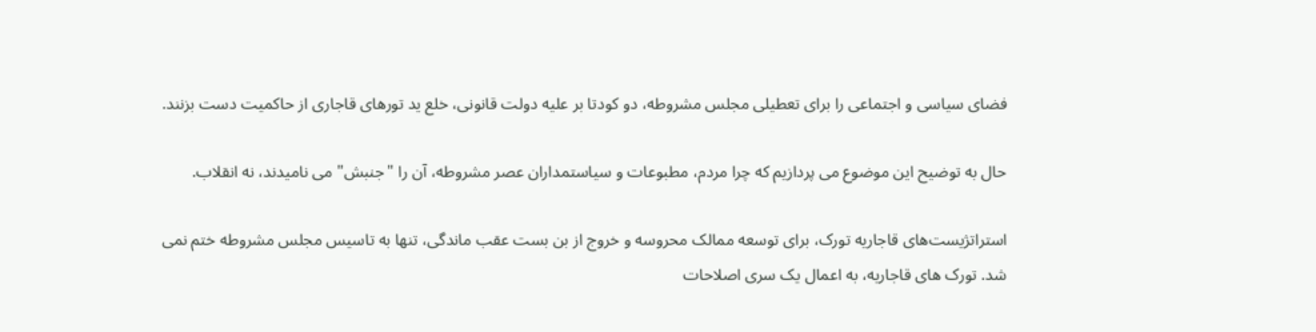فضای سیاسی و اجتماعی را برای تعطیلی مجلس مشروطه، دو کودتا بر علیه دولت قانونی، خلع ید تورهای قاجاری از حاکمیت دست بزنند.

حال به توضیح این موضوع می پردازیم که چرا مردم، مطبوعات و سیاستمداران عصر مشروطه، آن را "جنبش" می نامیدند، نه انقلاب.

استراتژیست‌های قاجاریه تورک، برای توسعه ممالک محروسه و خروج از بن بست عقب ماندگی، تنها به تاسیس مجلس مشروطه ختم نمی شد. تورک های قاجاریه، به اعمال یک سری اصلاحات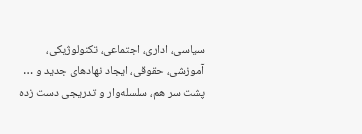سیاسی، اداری، اجتماعی، تکنولوژیکی، آموزشی، حقوقی، ایجاد‌ نهادهای جدید و … پشت سر هم، سلسله‌وار و تدریجی دست زده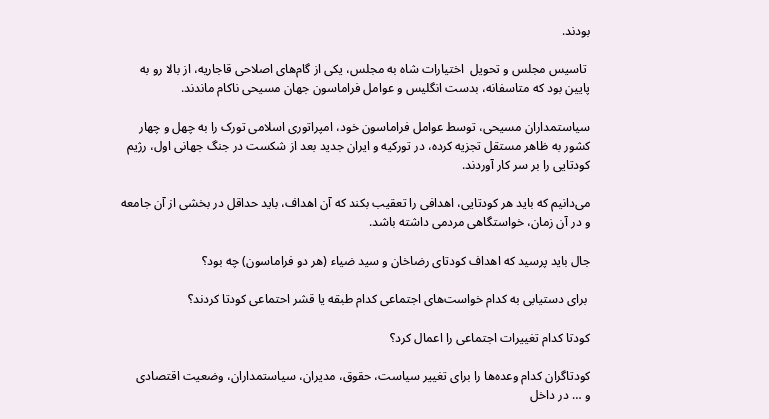بودند.

 تاسیس مجلس و تحویل  اختیارات شاه به مجلس، یکی از گام‌های اصلاحی قاجاریه، از بالا رو به پایین بود که متاسفانه، بدست انگلیس و عوامل فراماسون جهان مسیحی ناکام ماندند.

سیاستمداران مسیحی، توسط عوامل فراماسون خود، امپراتوری اسلامی تورک را به چهل و چهار کشور به ظاهر مستقل تجزیه کرده، در تورکیه و ایران جدید بعد از شکست در جنگ جهانی اول، رژیم کودتایی را بر سر کار آوردند.

می‌دانیم که باید هر کودتایی، اهدافی را تعقیب بکند که آن اهداف، باید حداقل در بخشی از آن جامعه و در آن زمان، خواستگاهی مردمی داشته باشد.

جال باید پرسید که اهداف کودتای رضاخان و سید ضیاء (هر دو فراماسون) چه بود؟

 برای دستیابی به کدام خواست‌های اجتماعی کدام طبقه یا قشر احتماعی کودتا کردند؟

کودتا کدام تغییرات اجتماعی را اعمال کرد؟

کودتاگران کدام وعده‌ها را برای تغییر سیاست، حقوق، مدیران، سیاستمداران، وضعیت اقتصادی و ‌‌… در داخل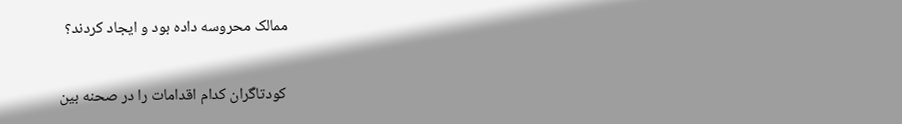ممالک محروسه داده بود و ایجاد کردند؟

 کودتاگران کدام اقدامات را در صحنه بین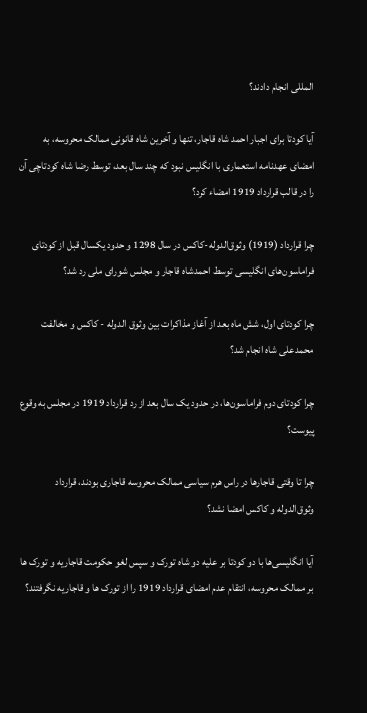المللی انجام دادند؟

آیا کودتا برای اجبار احمد شاه قاجار، تنها و آخرین شاه قانونی ممالک محروسه، به امضای عهدنامه استعماری با انگلیس نبود که چند سال بعد، توسط رضا شاه کودتاچی آن را در قالب قرارداد 1919 امضاء کرد؟

چرا قرارداد (1919) وثوق‌الدوله-کاکس در سال 1298 و حدود یکسال قبل از کودتای فراماسون‌های انگلیسی توسط احمدشاه قاجار و مجلس شورای ملی رد شد؟

چرا کودتای اول، شش ماه بعد از آغاز مذاکرات بین وثوق الدوله - کاکس و مخالفت محمدعلی شاه انجام شد؟

چرا کودتای دوم فراماسون‌ها، در حدود یک سال بعد از رد قرارداد 1919 در مجلس به وقوع پیوست؟

چرا تا وقتی قاجارها در راس هرم سیاسی ممالک محروسه قاجاری بودند، قرارداد وثوق‌الدوله و کاکس امضا نشد؟

آیا انگلیسی‌ها با دو کودتا بر علیه دو شاه تورک و سپس لغو حکومت قاجاریه و تورک ها بر ممالک محروسه، انتقام عدم امضای قرارداد 1919 را از تورک ها و قاجاریه نگرفتند؟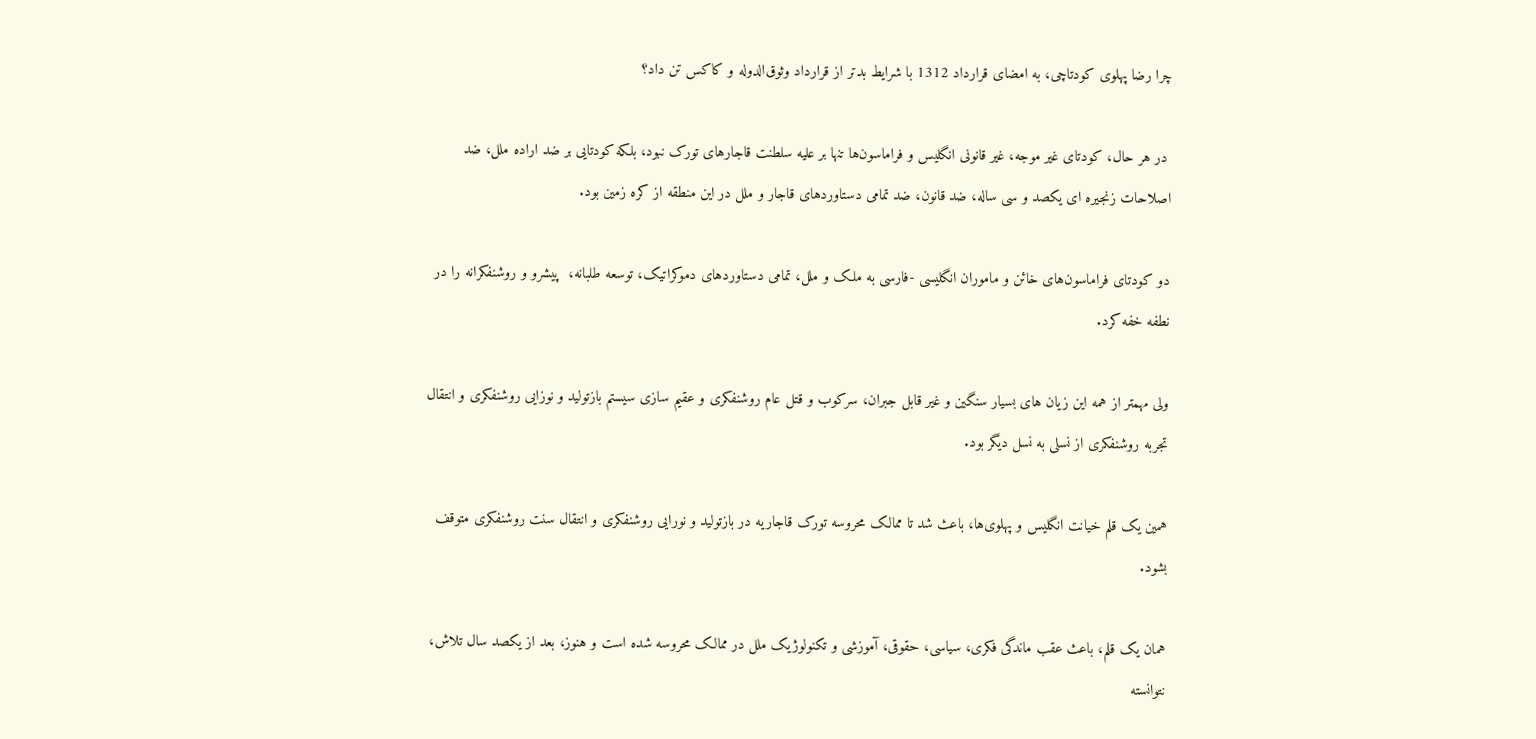چرا رضا پهلوی کودتاچی، به امضای قرارداد 1312 با شرایط بدتر از قرارداد وثوق‌الدوله و کاکس تن داد؟

 در هر حال، کودتای غیر موجه، غیر قانونی انگلیس و فراماسون‌ها تنها بر علیه سلطنت قاجارهای تورک نبود، بلکه کودتایی بر ضد اراده ملل، ضد اصلاحات زنجیره ای یکصد و سی ساله، ضد قانون، ضد تمامی دستاوردهای قاجار و ملل در این منطقه از کره زمین بود.

دو کودتای فراماسون‌های خائن و ماموران انگلیسی -فارسی به ملک و ملل، تمامی دستاوردهای دموکراتیک، توسعه طلبانه،  پیشرو و روشنفکرانه را در نطفه خفه کرد.

ولی مهمتر از همه این زیان های بسیار سنگین و غیر قابل جبران، سرکوب و قتل عام روشنفکری و عقیم سازی سیستم بازتولید و نوزایی روشنفکری و انتقال تجربه روشنفکری از نسلی به نسل دیگر بود.

همین یک قلم خیانت انگلیس و پهلوی‌ها، باعث شد تا ممالک محروسه تورک قاجاریه در بازتولید و نورایی روشنفکری و انتقال سنت روشنفکری متوقف بشود.

همان یک قلم، باعث عقب ماندگی فکری، سیاسی، حقوقی، آموزشی و تکنولوژیک ملل در ممالک محروسه شده است و هنوز، بعد از یکصد سال تلاش، نتوانسته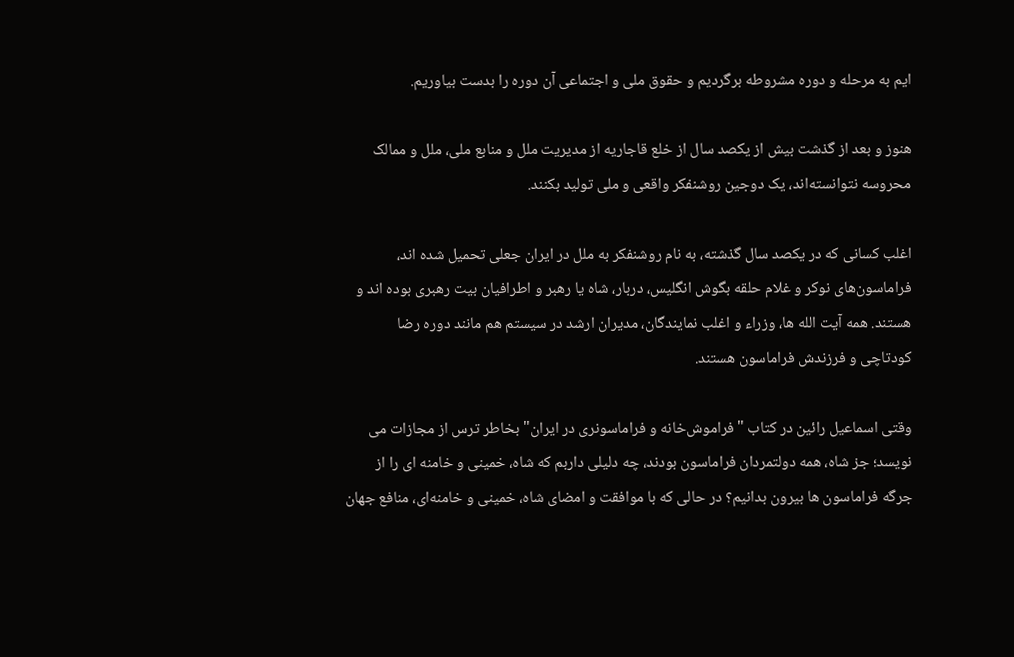ایم به مرحله و دوره مشروطه برگردیم و حقوق ملی و اجتماعی آن دوره را بدست بیاوریم.

هنوز و بعد از گذشت بیش از یکصد سال از خلع قاجاریه از مدیریت ملل و منابع ملی، ملل و ممالک محروسه نتوانسته‌اند، یک دوجین روشنفکر واقعی و ملی تولید بکنند.

اغلب کسانی که در یکصد سال گذشته، به نام روشنفکر به ملل در ایران جعلی تحمیل شده اند، فراماسون‌های نوکر و غلام‌ حلقه بگوش انگلیس، دربار، شاه یا رهبر و اطرافیان بیت رهبری بوده اند و هستند. همه آیت الله ها، وزراء و اغلب نمایندگان، مدیران ارشد در سیستم هم مانند دوره رضا کودتاچی و فرزندش فراماسون هستند.

وقتی اسماعیل رائین در کتاب "فراموش‌خانه و فراماسونری در ایران" بخاطر ترس از مجازات می نویسد؛ جز شاه، همه دولتمردان فراماسون بودند، چه دلیلی داربم که شاه، خمینی و خامنه ای را از جرگه فراماسون ها بیرون بدانیم؟ در حالی که با موافقت و امضای شاه، خمینی و خامنه‌ای، منافع جهان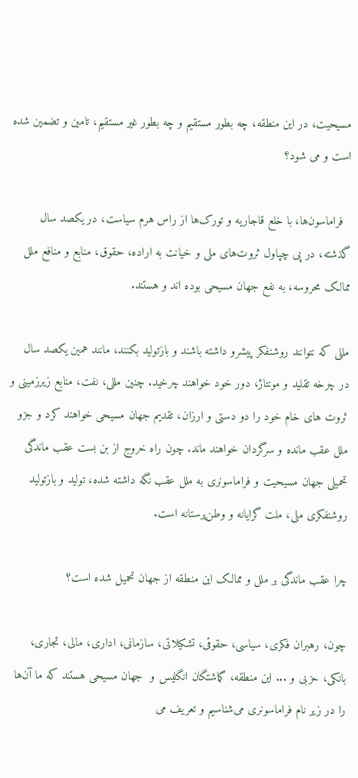مسیحیت، در این منطقه، چه بطور مستقیم و چه بطور غیر مستقیم، تامین و تضمین شده است و می شود‌؟

  فراماسون‌ها، با خلع قاجاریه و تورک‌ها از راس هرم سیاست، در یکصد سال گذشته، در پی چپاول ثروت‌های ملی و خیانت به اراده، حقوق، منابع و منافع ملل ممالک محروسه، به نفع جهان مسیحی بوده اند و هستند.

مللی که نتوانند روشنفکر پیشرو داشته باشند و بازتولید بکنند، مانند همین یکصد سال در چرخه تقلید و مونتاژ، دور خود خواهند چرخید. چنین مللی، نفت، منابع زیرزمینی و ثروت های خام خود را دو دستی و ارزان، تقدیم جهان مسیحی خواهند کرد و جزو ملل عقب مانده و سرگردان خواهند ماند. چون راه خروج از بن بست عقب ماندگی تحمیلی جهان مسیحیت و فراماسونری به ملل عقب نگه داشته شده، تولید و بازتولید روشنفکری ملی، ملت گرایانه و وطن‌پرستانه است.

چرا عقب ماندگی بر ملل و ممالک این منطقه از جهان تحمیل شده است؟

چون، رهبران فکری، سیاسی، حقوقی، تشکیلاتی، سازمانی، اداری، مالی، تجاری، بانکی، حزبی و ... این منطقه، گماشتگان انگلیس و  جهان مسیحی هستند که ما آن‌ها را در زیر نام فراماسونری می‌شناسیم و تعریف می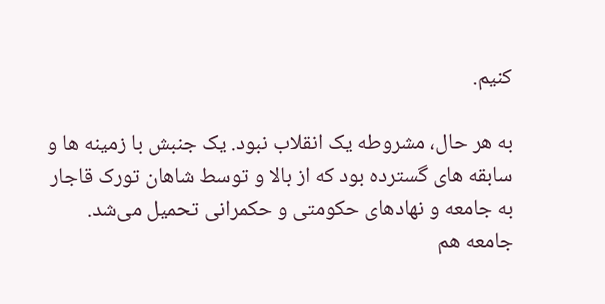کنیم.

به هر حال، مشروطه یک انقلاب نبود. یک جنبش با زمینه ها و سابقه های گسترده بود که از بالا و توسط شاهان تورک قاجار به جامعه و نهادهای حکومتی و حکمرانی تحمیل می‌شد.  جامعه هم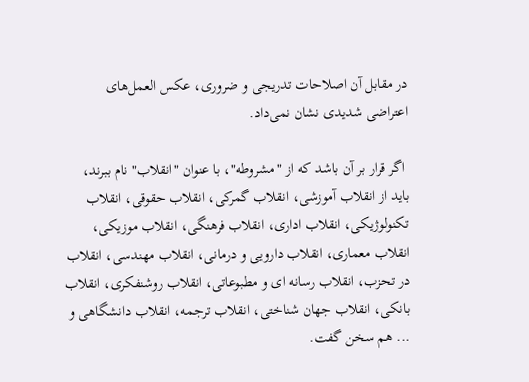در مقابل آن‌ اصلاحات تدریجی و ضروری، عکس العمل‌های اعتراضی شدیدی نشان نمی‌داد.

 اگر قرار بر آن باشد که از "مشروطه"، با عنوان "انقلاب" نام ببرند، باید از انقلاب آموزشی، انقلاب گمرکی، انقلاب حقوقی، انقلاب تکنولوژیکی، انقلاب اداری، انقلاب فرهنگی، انقلاب موزیکی، انقلاب معماری، انقلاب دارویی و درمانی، انقلاب مهندسی، انقلاب در تحزب، انقلاب رسانه ای و مطبوعاتی، انقلاب روشنفکری، انقلاب بانکی، انقلاب جهان شناختی، انقلاب ترجمه، انقلاب دانشگاهی و ... هم سخن گفت‌.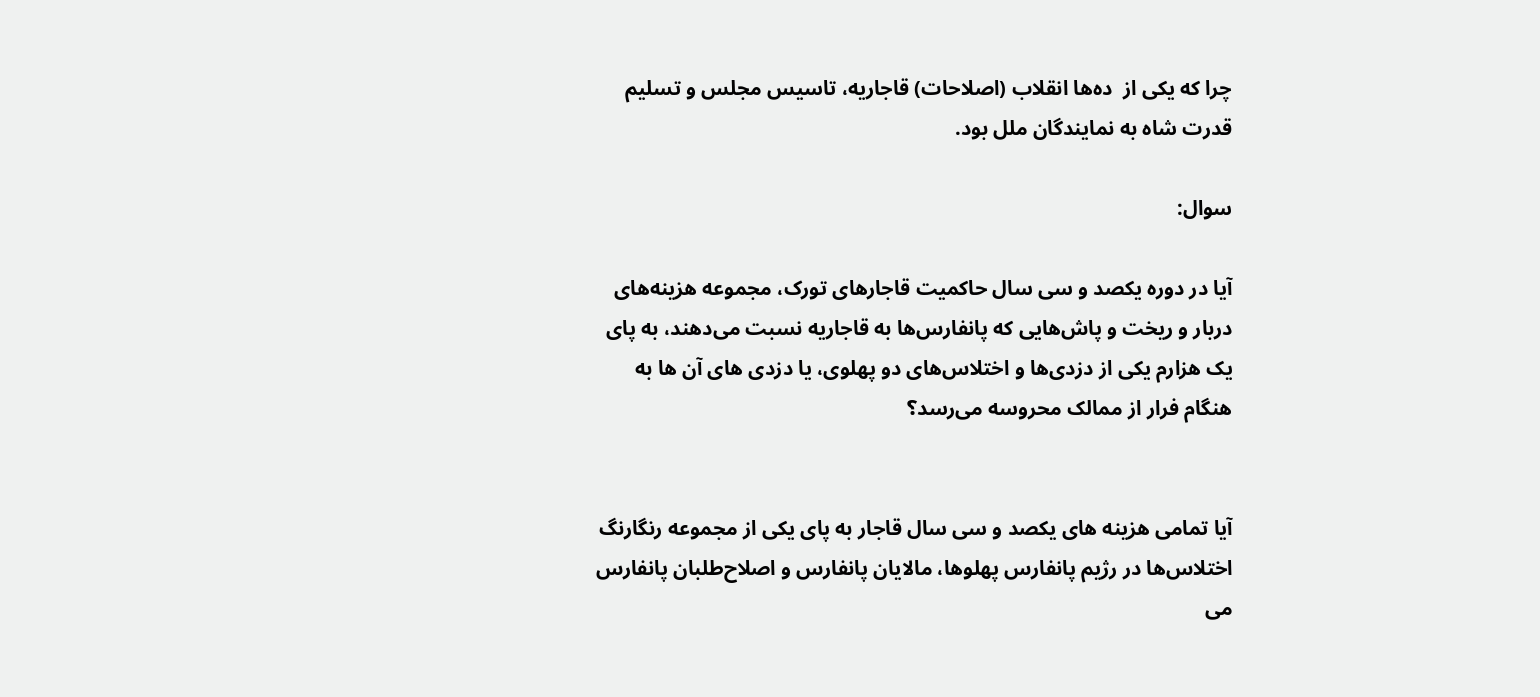چرا که یکی از  ده‌ها انقلاب (اصلاحات) قاجاریه، تاسیس مجلس و تسلیم قدرت شاه به نمایندگان ملل بود.

سوال:

آیا در دوره یکصد و سی سال حاکمیت قاجارهای تورک، مجموعه هزینه‌های دربار و ریخت و پاش‌هایی که پانفارس‌ها به قاجاریه نسبت می‌دهند، به پای یک هزارم یکی از دزدی‌ها و اختلاس‌های دو پهلوی، یا دزدی های آن ها به هنگام فرار از ممالک محروسه می‌رسد؟


آیا تمامی هزینه های یکصد و سی سال قاجار به پای یکی از مجموعه رنگارنگ اختلاس‌ها در رژیم پانفارس پهلوها، مالایان پانفارس و اصلاح‌طلبان پانفارس می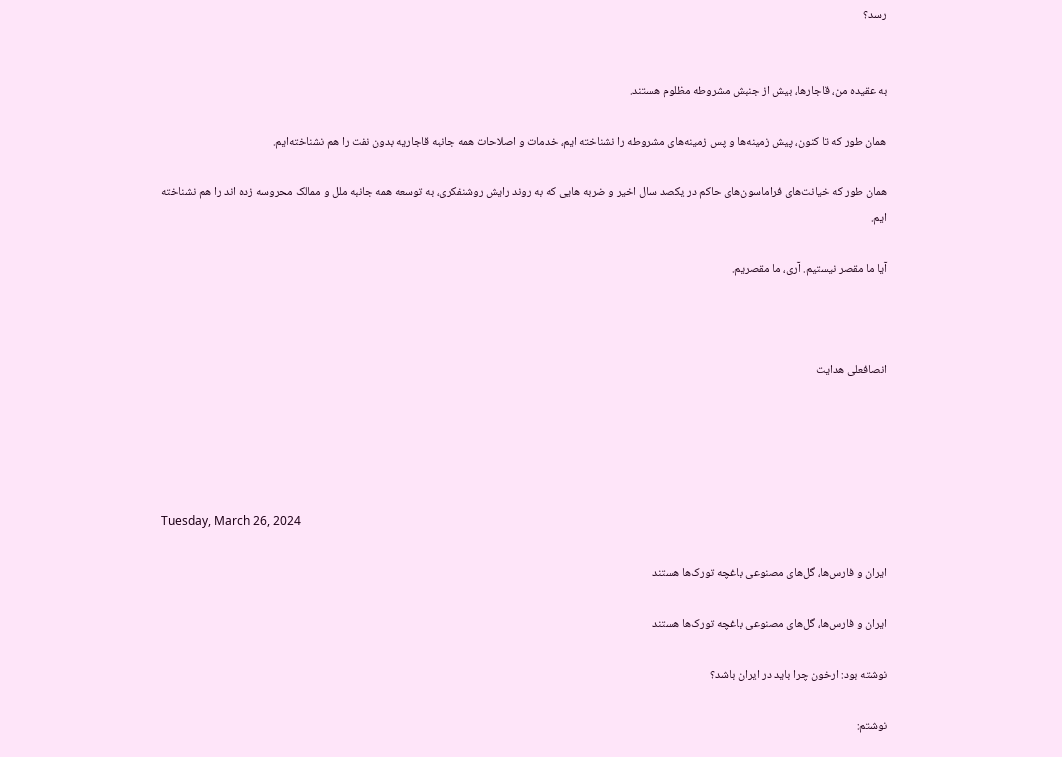رسد؟


به عقیده من، قاجارها، بیش از جنبش مشروطه مظلوم هستند.

همان طور که تا کنون، پیش زمینه‌ها و پس‌ زمینه‌های مشروطه را نشناخته ایم، خدمات و اصلاحات همه جانبه قاجاریه بدون نفت را هم نشناخته‌ایم.

همان طور که خیانت‌های فراماسون‌های حاکم در یکصد سال اخیر و ضربه هایی که به روند رایش روشنفکری، به توسعه همه جانبه ملل و ممالک محروسه زده اند را هم نشناخته ایم.

آیا ما مقصر نیستیم. آری، ما مقصریم.



انصافعلی هدایت





Tuesday, March 26, 2024

ایران و فارس‌ها، گل‌های مصنوعی باغچه تورک‌ها هستند

ایران و فارس‌ها، گل‌های مصنوعی باغچه تورک‌ها هستند

نوشته بود: ارخون چرا باید در ایران باشد؟

نوشتم: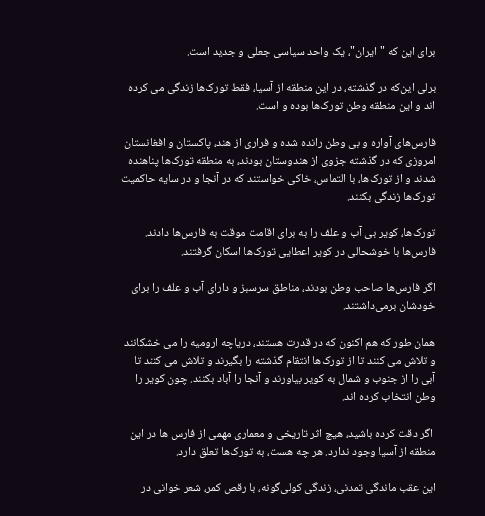برای این که "ایران"، یک واحد سیاسی جعلی و جدید است.

برلی این‌که در گذشته، در این منطقه از آسیا، فقط تورک‌ها زندگی می کرده اند و این منطقه وطن تورک‌ها بوده و است.

فارس‌های آواره و بی وطن رانده شده و فراری از هند، پاکستان و افغانستان امروزی که در گذشته جزوی از هندوستان بودند، به منطقه تورک‌ها پناهنده شدند و از تورک‌ها، با التماس، خاکی خواستند که در آنجا و در سایه حاکمیت تورک‌ها زندگی بکنند.

تورک‌ها، کویر بی آب و علف را به برای اقامت موقت به فارس‌ها دادند. فارس‌ها با خوشحالی در کویر اعطایی تورک‌ها اسکان گرفتند.

اگر فارس‌ها صاحب وطن بودند، مناطق سرسبز و دارای آب و علف را برای خودشان برمی‌داشتند.

همان طور که هم اکنون که در قدرت هستند، دریاچه ارومیه را می خشکانند و تلاش می کنند تا از تورک‌ها انتقام گذشته را بگیرند و تلاش می کنند تا آبی را از جنوب و شمال به کویر بیاورند و آنجا را آباد بکنند. چون کویر را وطن انتخاب کرده اند.

 اگر دقت کرده باشید، هیچ اثر تاریخی و معماری مهمی از فارس ها در این منطقه از آسیا وجود ندارد. هر چه هست، به تورک‌ها تعلق دارد.

این عقب ماندگی تمدنی، زندگی کولی‌گونه، با رقص کمر، شعر خوانی در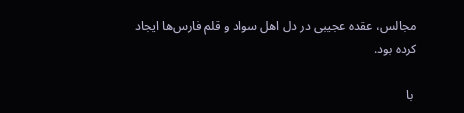مجالس، عقده عجیبی در دل اهل سواد و قلم فارس‌ها ایجاد کرده بود.

 با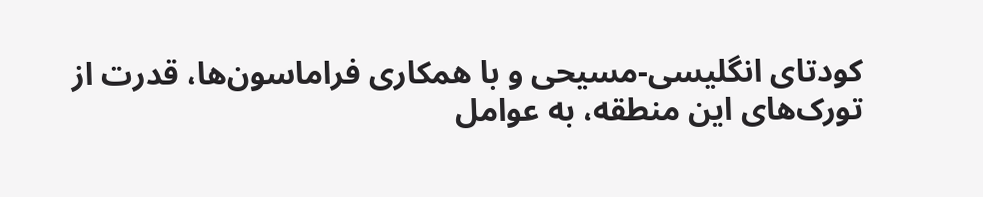کودتای انگلیسی-مسیحی و با همکاری فراماسون‌ها، قدرت از تورک‌های این منطقه، به عوامل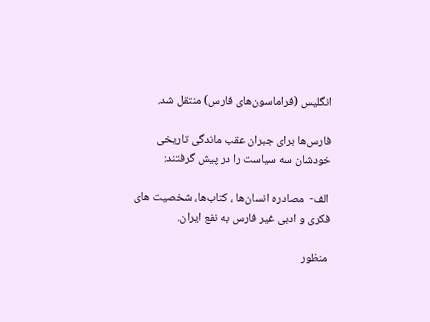انگلیس (فراماسون‌های فارس) منتقل شد.

فارس‌ها برای جبران عقب ماندگی تاریخی خودشان سه سیاست را در پیش گرفتند:

 الف-  مصادره انسان‌ها ، کتاب‌ها، شخصیت های فکری و ادبی غیر فارس به نفع ایران.

 منظور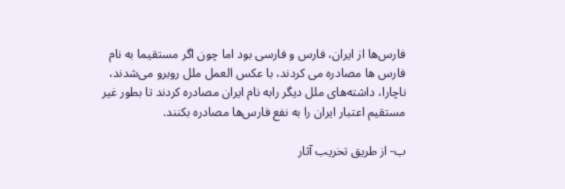فارس‌ها از ایران، فارس و فارسی بود اما چون اگر مستقیما به نام فارس ها مصادره می کردند، با عکس العمل ملل روبرو می‌شدند، ناچارا، داشته‌های ملل دیگر رابه نام ایران مصادره کردند تا بطور غیر مستقیم اعتبار ایران را به نفع فارس‌ها مصادره بکنند.

ب- از طریق تخریب آثار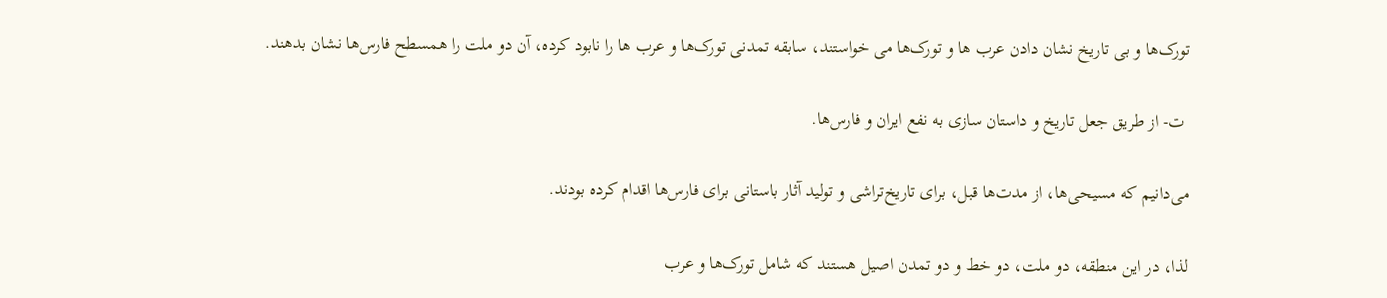تورک‌ها و بی تاریخ نشان دادن عرب ها و تورک‌ها می خواستند، سابقه تمدنی تورک‌ها و عرب ها را نابود کرده، آن دو ملت را همسطح فارس‌ها نشان بدهند.

 ت- از طریق جعل تاریخ و داستان سازی به نفع ایران و فارس‌ها.

می‌دانیم که مسیحی‌ها، از مدت‌ها قبل، برای تاریخ‌تراشی و تولید آثار باستانی برای فارس‌ها اقدام کرده بودند.

لذا، در این منطقه، دو ملت، دو خط و دو تمدن اصیل هستند که شامل تورک‌ها و عرب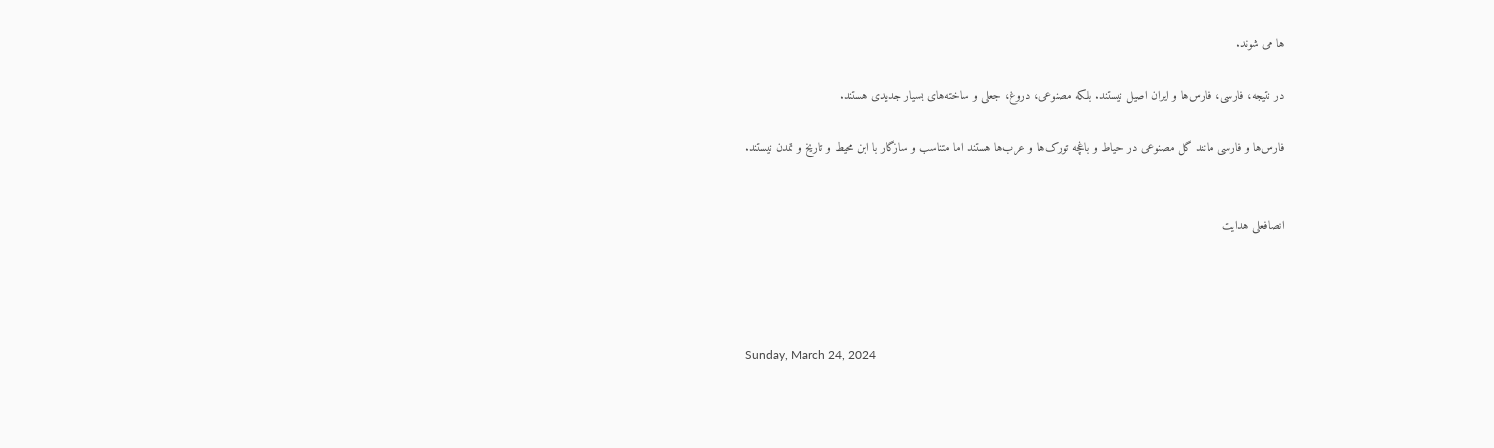ها می شوند.

در نتیجه، فارسی، فارس‌ها و ایران اصیل نیستند. بلکه مصنوعی، دروغ، جعلی و ساخته‌های بسیار جدیدی هستند.

فارس‌ها و فارسی مانند گل مصنوعی در حیاط و باغچه تورک‌ها و عرب‌ها هستند اما متناسب و سازگار با ابن محیط و تاریخ و تمدن نیستند.


انصافعلی هدایت




Sunday, March 24, 2024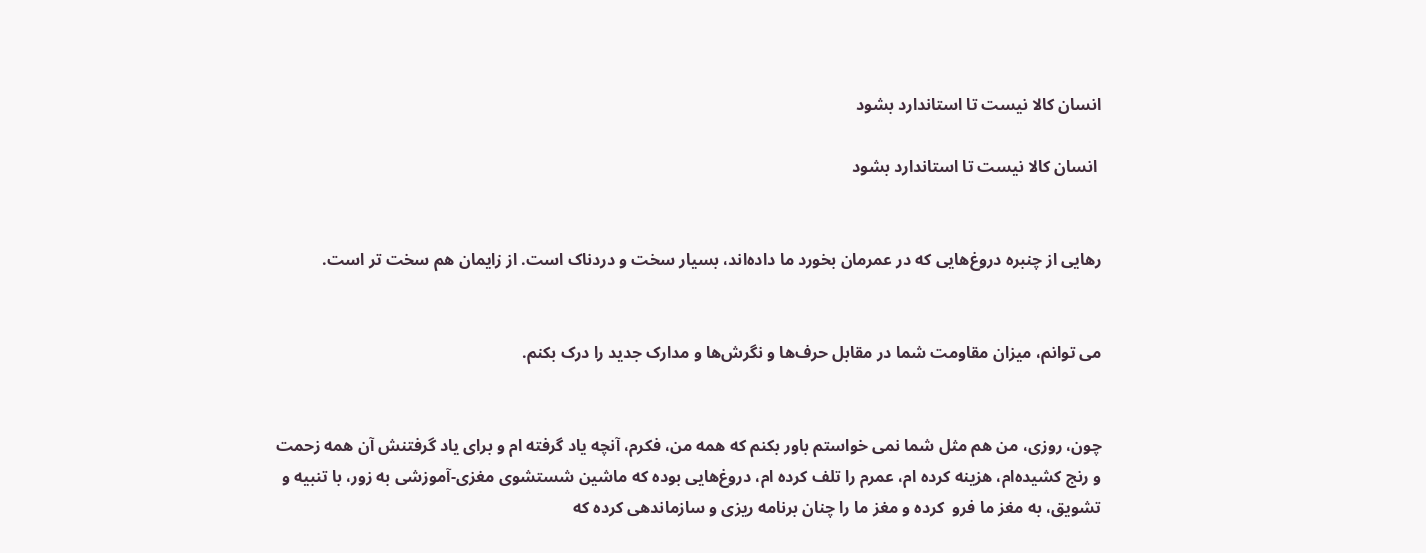انسان کالا نیست تا استاندارد بشود

 انسان کالا نیست تا استاندارد بشود


رهایی از چنبره دروغ‌هایی که در عمرمان بخورد ما داده‌اند، بسیار سخت و دردناک است. از زایمان هم سخت تر است.


می توانم، میزان مقاومت شما در مقابل حرف‌ها و نگرش‌ها و مدارک جدید را درک بکنم.


چون، روزی، من هم مثل شما نمی خواستم باور بکنم که همه من، فکرم، آنچه یاد گرفته ام و برای یاد گرفتنش آن همه زحمت و رنج کشیده‌ام، هزینه کرده ام، عمرم را تلف کرده ام، دروغ‌هایی بوده که ماشین شستشوی مغزی-آموزشی به زور، با تنبیه و تشویق، به مغز ما فرو  کرده و مغز ما را چنان برنامه ریزی و سازماندهی کرده که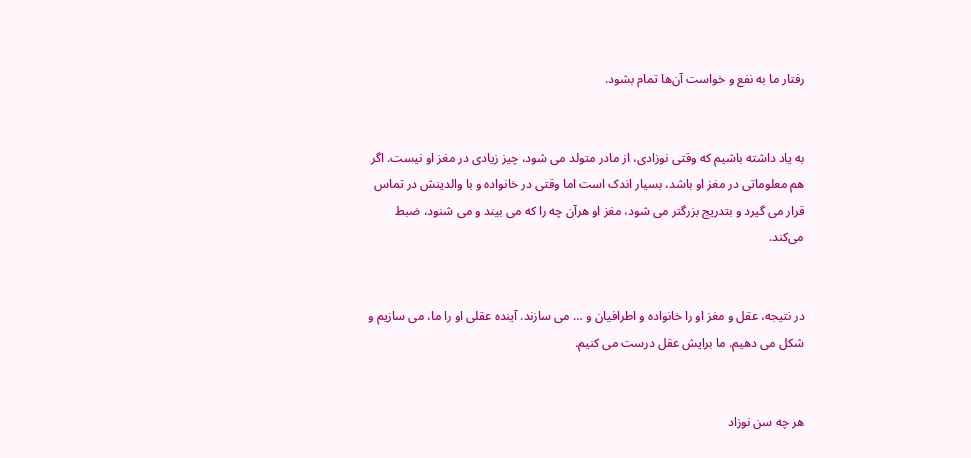رفتار ما به نفع و خواست آن‌ها تمام بشود.


به یاد داشته باشیم که وقتی نوزادی، از مادر متولد می شود، چیز زیادی در مغز او نیست. اگر هم معلوماتی در مغز او باشد، بسیار اندک است اما وقتی در خانواده و با والدینش در تماس قرار می گیرد و بتدریج بزرگتر می شود، مغز او هرآن‌ چه را که می بیند و می شنود، ضبط می‌کند.


در نتیجه، عقل و مغز او را خانواده و اطرافیان و … می سازند. آینده عقلی او را ما، می سازیم و شکل می دهیم. ما برایش عقل درست می کنیم.


هر چه سن نوزاد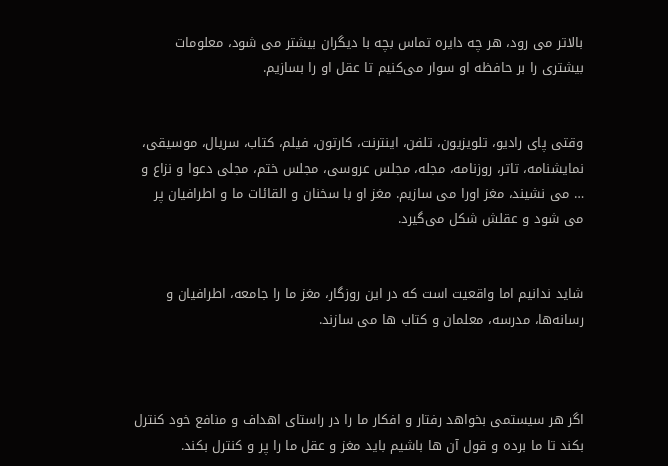بالاتر می رود، هر چه دایره تماس بچه با دیگران بیشتر می شود، معلومات بیشتری را بر حافظه او سوار می‌کنیم تا عقل او را بسازیم.


وقتی پای رادیو، تلویزیون، تلفن، اینترنت، کارتون، فیلم، کتاب، سریال، موسیقی، نمایشنامه، تاتر، روزنامه، مجله، مجلس عروسی، مجلس ختم، مجلی دعوا و نزاع و … می نشیند، مغز اورا می سازیم. مغز او با سخنان و القائات ما و اطرافیان پر می شود و عقلش شکل می‌گیرد.


شاید ندانیم اما واقعیت است که در این روزگار، مغز ما را جامعه، اطرافیان و رسانه‌ها، مدرسه، معلمان و کتاب ها می سازند.



اگر هر سیستمی بخواهد رفتار و افکار ما را در راستای اهداف و منافع خود کنترل بکند تا ما برده و قول آن ها باشیم باید مغز و عقل ما را پر و کنترل بکند.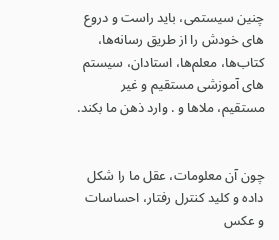چنین سیستمی، باید راست و دروع های خودش را از طریق رسانه‌ها، کتاب‌ها، معلم‌ها، استادان، سیستم های آموزشی مستقیم و غیر مستقیم، ملاها و . وارد ذهن ما بکند.


چون آن معلومات، عقل ما را شکل داده و کلید کنترل رفتار، احساسات و عکس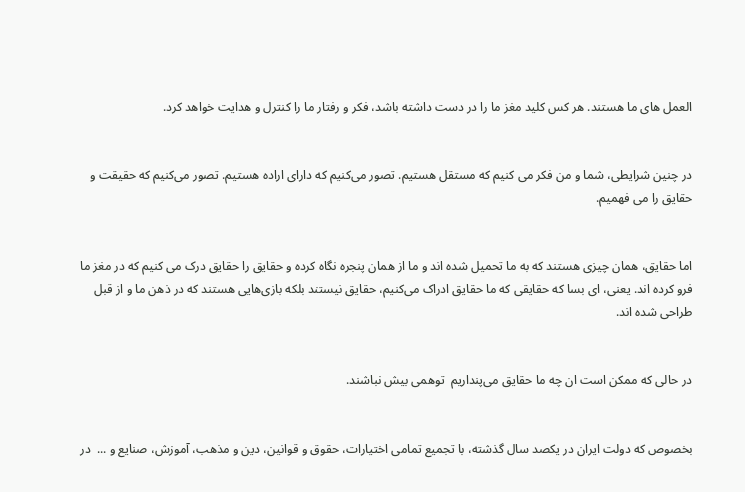العمل های ما هستند. هر کس کلید مغز ما را در دست داشته باشد، فکر و رفتار ما را کنترل و هدایت خواهد کرد.


در چنین شرایطی، شما و من فکر می کنیم که مستقل هستیم. تصور می‌کنیم که دارای اراده هستیم. تصور می‌کنیم که حقیقت و حقایق را می فهمیم.


اما حقایق، همان چیزی هستند که به ما تحمیل شده اند و ما از همان پنجره نگاه کرده و حقایق را حقایق درک می کنیم که در مغز ما فرو کرده اند. یعنی، ای بسا که حقایقی که ما حقایق ادراک می‌کنیم، حقایق نیستند بلکه بازی‌هایی هستند که در ذهن ما و از قبل طراحی شده اند.


در حالی که ممکن است ان چه ما حقایق می‌پنداریم  توهمی بیش نباشند.


بخصوص که دولت ایران در یکصد سال گذشته، با تجمیع تمامی اختیارات، حقوق و قوانین، دین و مذهب، آموزش، صنایع و ...  در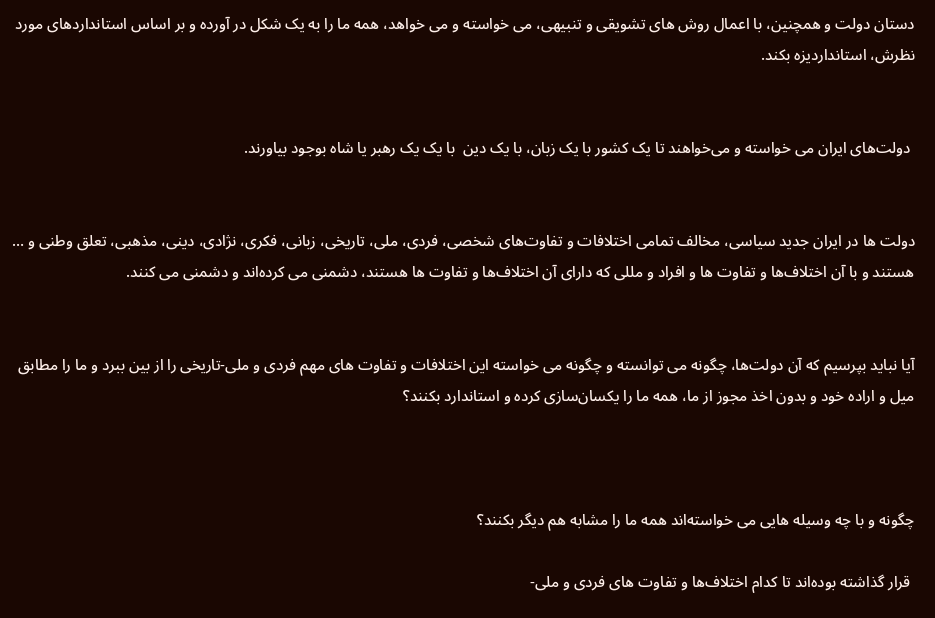دستان دولت و همچنین، با اعمال روش های تشویقی و تنبیهی، می خواسته و می خواهد، همه ما را به یک شکل در آورده‌ و بر اساس استانداردهای مورد نظرش، استانداردیزه بکند.


 دولت‌های ایران می خواسته و می‌خواهند تا یک کشور با یک زبان، با یک دین  با یک یک رهبر یا شاه بوجود بیاورند.


دولت ها در ایران جدید سیاسی، مخالف تمامی اختلافات و تفاوت‌های شخصی، فردی، ملی، تاریخی، زبانی، فکری، نژادی، دینی، مذهبی، تعلق وطنی و … هستند و با آن اختلاف‌ها و تفاوت ها و افراد و مللی که دارای آن اختلاف‌ها و تفاوت ها هستند، دشمنی می کرده‌اند و دشمنی می کنند.


آیا نباید بپرسیم که آن دولت‌ها، چگونه می توانسته و چگونه می خواسته این اختلافات و تفاوت های مهم فردی و ملی-تاریخی را از بین ببرد و ما را مطابق میل و اراده خود و بدون اخذ مجوز از ما، همه ما را یکسان‌سازی کرده و استاندارد بکنند؟



چگونه و با چه وسیله هایی می خواسته‌اند همه ما را مشابه هم دیگر بکنند؟

 قرار گذاشته بوده‌اند تا کدام اختلاف‌ها و تفاوت های فردی و ملی-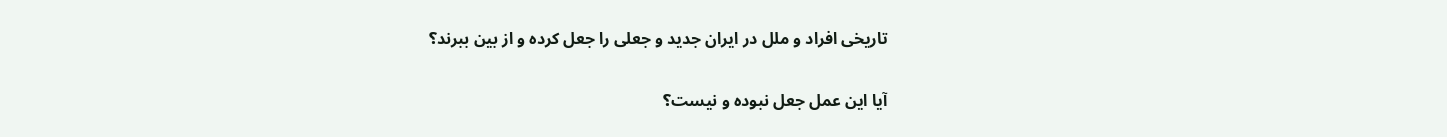تاریخی افراد و ملل در ایران جدید و جعلی را جعل کرده و از بین ببرند؟

آیا این عمل جعل نبوده و نیست؟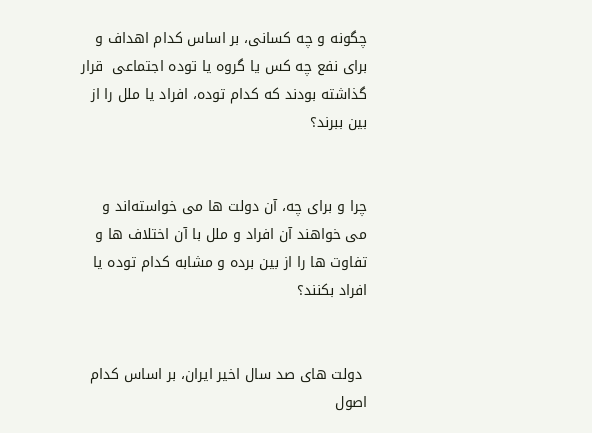چگونه و چه کسانی، بر اساس کدام اهداف و برای نفع چه کس یا گروه یا توده اجتماعی  قرار گذاشته بودند که کدام توده، افراد یا ملل را از بین ببرند؟


چرا و برای چه، آن دولت ها می خواسته‌اند و می خواهند آن افراد و ملل با آن اختلاف ها و تفاوت ها را از بین برده و مشابه کدام توده یا افراد بکنند؟


 دولت های صد سال اخیر ایران، بر اساس کدام اصول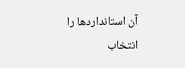آن استانداردها را انتخاب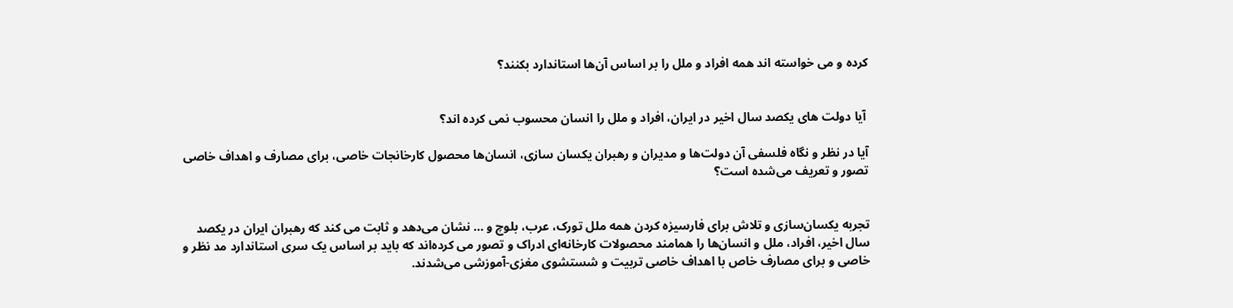کرده و می خواسته اند همه افراد و ملل را بر اساس آن‌ها استاندارد بکنند؟


 آیا دولت های یکصد سال اخیر در ایران، افراد و ملل را انسان محسوب نمی کرده اند؟

آیا در نظر و نگاه فلسفی آن دولت‌ها و مدیران و رهبران یکسان سازی، انسان‌ها محصول کارخانجات خاصی، برای مصارف و اهداف خاصی تصور و تعریف می‌شده است؟


تجربه یکسان‌سازی و تلاش برای فارسیزه کردن همه ملل تورک، عرب، بلوچ و … نشان می‌دهد و ثابت می کند که رهبران ایران در یکصد سال اخیر، افراد، ملل و انسان‌ها را همامند محصولات کارخانه‌ای ادراک و تصور می کرده‌اند که باید بر اساس یک سری استاندارد مد نظر و خاصی و برای مصارف خاص با اهداف خاصی تربیت و شستشوی مغزی-آموزشی می‌شدند.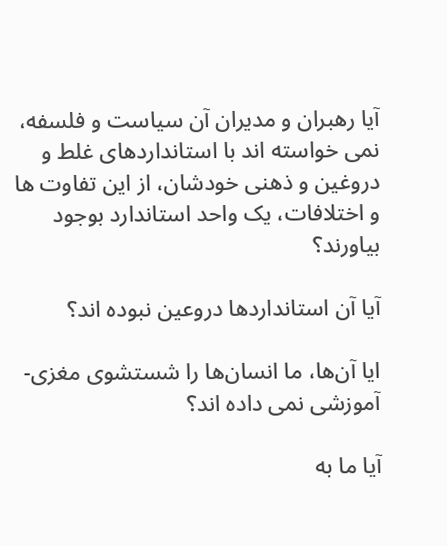آیا رهبران و مدیران آن سیاست و فلسفه، نمی خواسته اند با استانداردهای غلط و دروغین و ذهنی خودشان، از این تفاوت ها و اختلافات، یک واحد استاندارد بوجود بیاورند؟

آیا آن استانداردها دروعین نبوده اند؟

ایا آن‌ها، ما انسان‌ها را شستشوی مغزی-آموزشی نمی داده اند؟

آیا ما به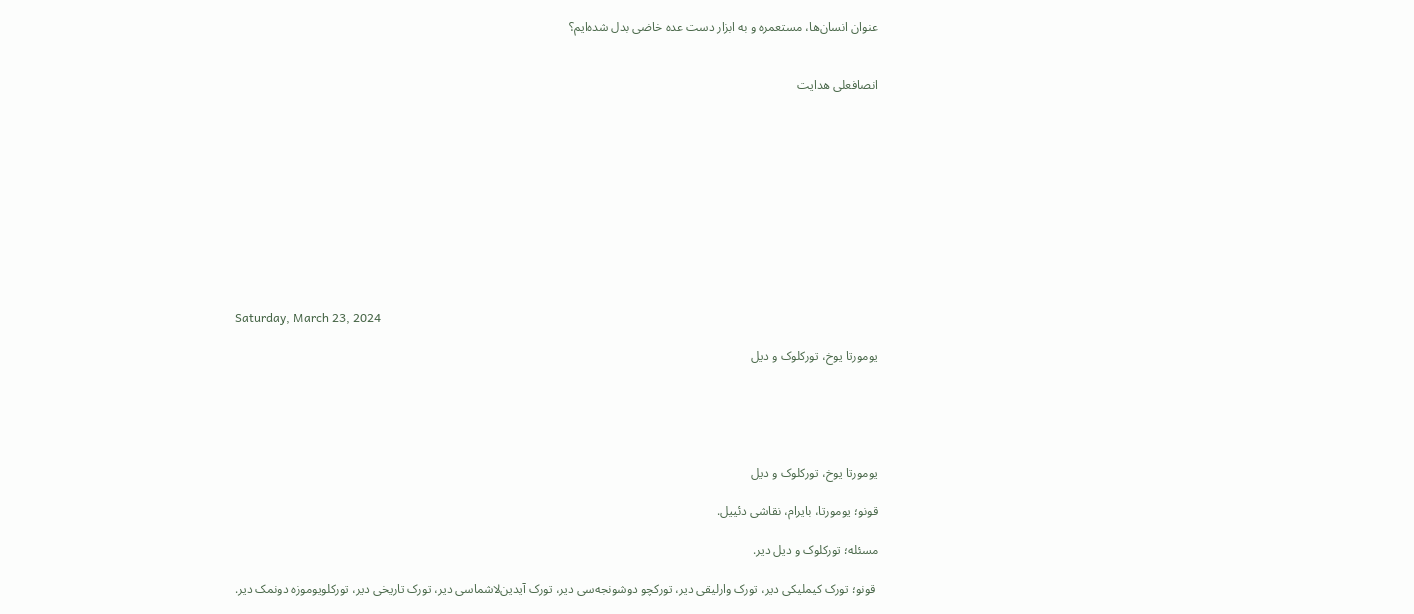عنوان انسان‌ها، مستعمره و به ابزار دست عده خاضی بدل شده‌ایم؟


انصافعلی هدایت











Saturday, March 23, 2024

یومورتا یوخ، تورکلوک و دیل





یومورتا یوخ، تورکلوک و دیل

قونو؛ یومورتا، بایرام، نقاشی دئییل.

مسئله؛ تورکلوک و دیل دیر.

 قونو؛ تورک کیملیکی دیر، تورک وارلیقی دیر، تورکچو دوشونجه‌سی دیر، تورک آیدین‌لاشماسی دیر، تورک تاریخی دیر، تورکلویوموزه دونمک دیر.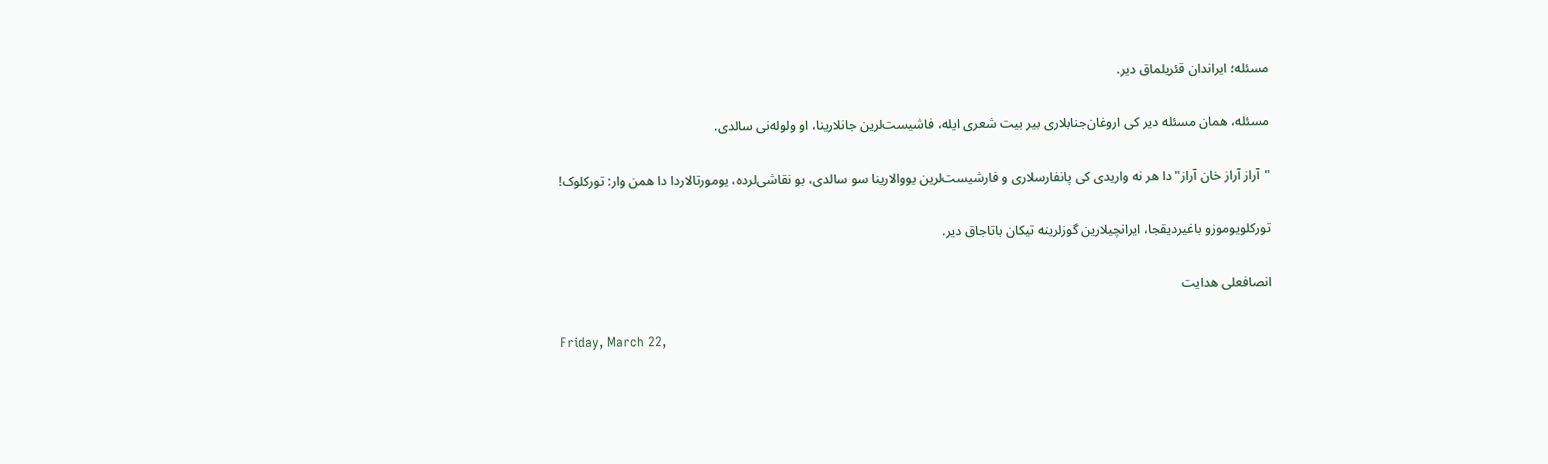مسئله؛ ایراندان قئریلماق دیر.

مسئله، همان مسئله دیر کی اروغان‌جنابلاری بیر بیت شعری ایله، فاشیست‌لرین جانلارینا، او ولوله‌نی سالدی‌.

"آراز آراز خان آراز"دا هر نه واریدی کی‌ پانفارسلاری و فارشیست‌لرین یووالارینا سو سالدی، بو نقاشی‌لرده، یومورتالاردا دا همن وار: تورکلوک!

تورکلویوموزو باغیردیقجا، ایرانچیلارین گوزلرینه تیکان باتاجاق دیر.

انصافعلی هدایت

Friday, March 22,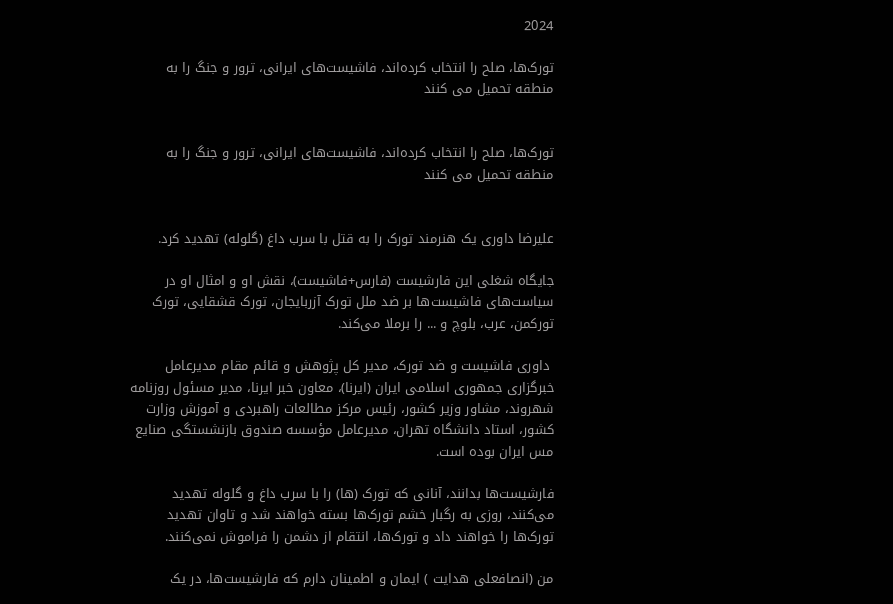2024

تورک‌ها، صلح را انتخاب کرده‌اند، فاشیست‌های ایرانی، ترور و جنگ را به منطقه تحمیل می کنند


تورک‌ها، صلح را انتخاب کرده‌اند، فاشیست‌های ایرانی، ترور و جنگ را به منطقه تحمیل می کنند


علیرضا داوری یک هنرمند تورک را به قتل با سرب داغ (گلوله) تهدید کرد.

جایگاه شغلی این فارشیست (فارس+فاشیست)، نقش او و امثال او در سیاست‌های فاشیست‌ها بر ضد ملل تورک آزربایجان، تورک قشقایی، تورک تورکمن، عرب، بلوچ و ... را برملا می‌کند.

 داوری فاشیست و ضد تورک، مدیر کل پژوهش و قائم‌ مقام مدیرعامل خبرگزاری جمهوری اسلامی ایران (ایرنا)، معاون خبر ایرنا، مدیر مسئول روزنامه شهروند، مشاور وزیر کشور، رئیس مرکز مطالعات راهبردی و آموزش وزارت کشور، استاد دانشگاه تهران، مدیرعامل مؤسسه صندوق بازنشستگی صنایع مس ایران بوده است.

فارشیست‌ها بدانند، آنانی که تورک (ها) را با سرب داغ و گلوله تهدید می‌کنند، روزی به رگبار خشم تورک‌‌ها بسته خواهند شد و تاوان تهدید تورک‌ها را خواهند داد‌ و تورک‌ها، انتقام از دشمن را فراموش نمی‌کنند.

من (انصافعلی هدایت ) ایمان و اطمینان دارم که فارشیست‌ها، در یک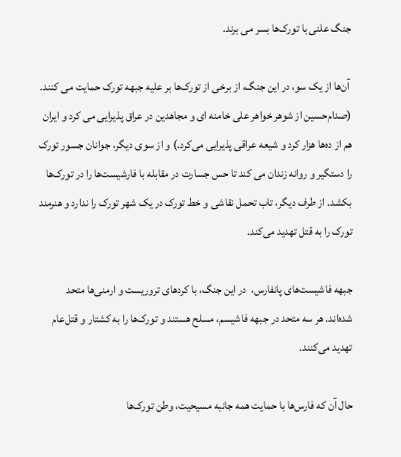جنگ علنی با تورک‌ها بسر می برند.

 آن‌ها از یک سو، در این جنگ، از برخی از تورک‌ها بر علیه جبهه تورک حمایت می کنند. (صدام‌حسین از شوهر خواهر علی خامنه ای و مجاهدین در عراق پذیرایی می کرد و ایران هم از ده‌ها هزار کرد و شیعه عراقی پذیرایی می‌کرد.) و از سوی دیگر، جوانان جسور تورک را دستگیر و روانه زندان می کند تا حس جسارت در مقابله با فارشیست‌ها را در تورک‌ها بکشد. از طرف دیگر، تاب تحمل نقاشی و خط تورک در یک شهر تورک را ندارد و هنرمند تورک را به قتل تهدید می‌کند.

جبهه فاشیست‌های پانفارس،  در این جنگ، با کردهای تروریست و ارمنی‌ها متحد شده‌اند. هر سه متحد در جبهه فاشیسم، مسلح هستند و تورک‌ها را به کشتار و قتل‌عام تهدید می‌کنند.

حال آن که فارس‌ها با حمایت همه جانبه مسیحیت، وطن تورک‌ها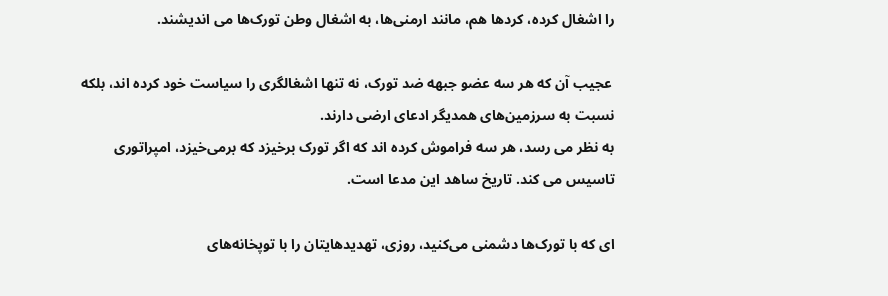را اشغال کرده، کردها هم، مانند ارمنی‌ها، به اشغال وطن تورک‌ها می اندیشند.

 عجیب آن که هر سه عضو جبهه ضد تورک، نه تنها اشغالگری را سیاست خود کرده اند، بلکه نسبت به سرزمین‌های همدیگر ادعای ارضی دارند.
به نظر می رسد، هر سه فراموش کرده اند که اگر تورک برخیزد که برمی‌خیزد، امپراتوری تاسیس می کند. تاریخ ساهد این مدعا است.

ای که با تورک‌ها دشمنی می‌کنید، روزی، تهدیدهایتان را با توپخانه‌های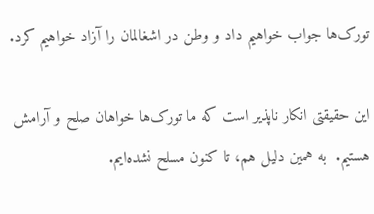تورک‌ها جواب خواهیم داد و وطن در اشغالمان را آزاد خواهیم کرد.

این‌ حقیقتی انکار ناپذیر است که ما تورک‌ها خواهان صلح و آرامش هستیم.  به همین دلیل هم، تا کنون مسلح نشده‌ایم.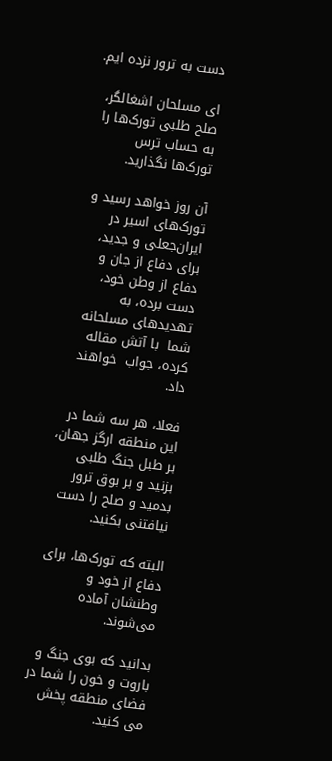دست به ترور نزده ایم.

ای مسلحان اشغالگر، صلح طلبی تورک‌ها را به حساب ترس تورک‌ها نگذارید.

آن روز خواهد رسید و تورک‌های اسیر در ایران‌جعلی و جدید، برای دفاع از جان و دفاع از وطن خود، دست برده، به تهدیدهای مسلحانه شما  با آتش مقاله کرده، جواب  خواهند داد.

فعلا، هر سه شما در این منطقه ارگز جهان، بر طبل جنگ طلبی بزنید و بر بوق ترور بدمید و صلح را دست نیافتنی بکنید.

البته که تورک‌ها، برای دفاع از خود و وطنشان آماده می‌شوند.

بدانید که بوی جنگ و باروت و خون را شما در فضای منطقه پخش می کنید.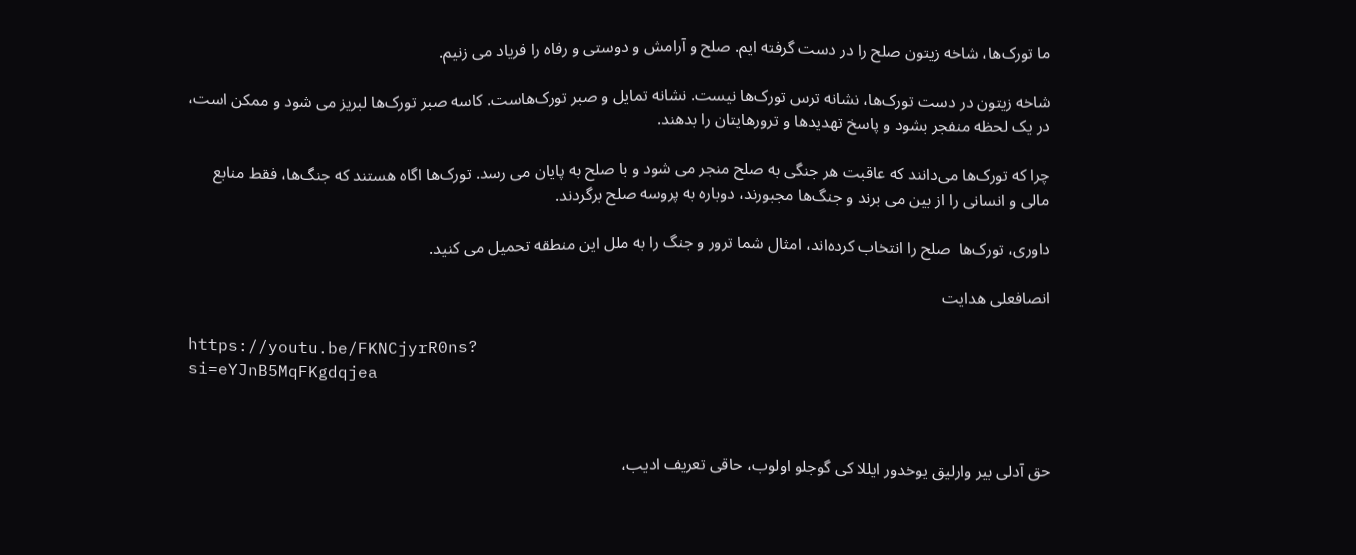ما تورک‌‌ها، شاخه زیتون صلح را در دست گرفته ایم. صلح و آرامش و دوستی و رفاه را فریاد می زنیم.

شاخه زیتون در دست تورک‌ها، نشانه ترس تورک‌ها نیست. نشانه تمایل و صبر تورک‌هاست‌. کاسه صبر تورک‌ها لبریز می شود و ممکن است، در یک لحظه منفجر بشود و پاسخ تهدیدها و ترورهایتان را بدهند.

چرا که تورک‌ها می‌دانند که عاقبت هر جنگی به صلح منجر می شود و با صلح به پایان می رسد. تورک‌ها اگاه هستند که جنگ‌ها، فقط منابع مالی و انسانی را از بین می برند و جنگ‌ها مجبورند، دوباره به پروسه صلح برگردند.

داوری، تورک‌ها  صلح را انتخاب کرده‌اند، امثال شما ترور و جنگ را به ملل این منطقه تحمیل می کنید.

انصافعلی هدایت

https://youtu.be/FKNCjyrR0ns?
si=eYJnB5MqFKgdqjea



حق آدلی بیر وارلیق یوخدور ایللا کی گوجلو اولوب، حاقی تعریف ادیب،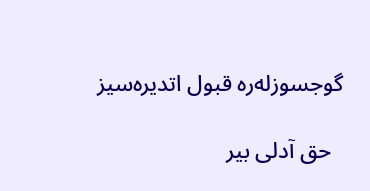گوجسوزله‌ره قبول اتدیره‌سیز

  حق آدلی بیر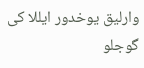وارلیق یوخدور ایللا کی گوجلو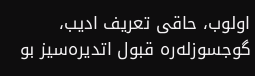اولوب، حاقی تعریف ادیب، گوجسوزله‌ره قبول اتدیره‌سیز بو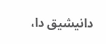دانیشیق دا،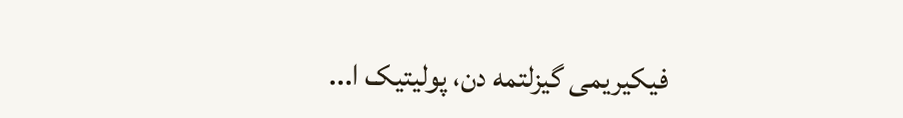فیکیریمی گیزلتمه دن، پولیتیک ا...